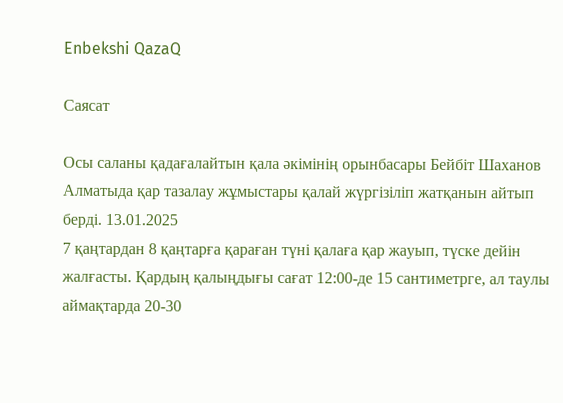Enbekshi QazaQ

Саясат

Осы саланы қадағалайтын қала әкімінің орынбасары Бейбіт Шаханов Алматыда қар тазалау жұмыстары қалай жүргізіліп жатқанын айтып берді. 13.01.2025
7 қаңтардан 8 қаңтарға қараған түні қалаға қар жауып, түске дейін жалғасты. Қардың қалыңдығы сағат 12:00-де 15 сантиметрге, ал таулы аймақтарда 20-30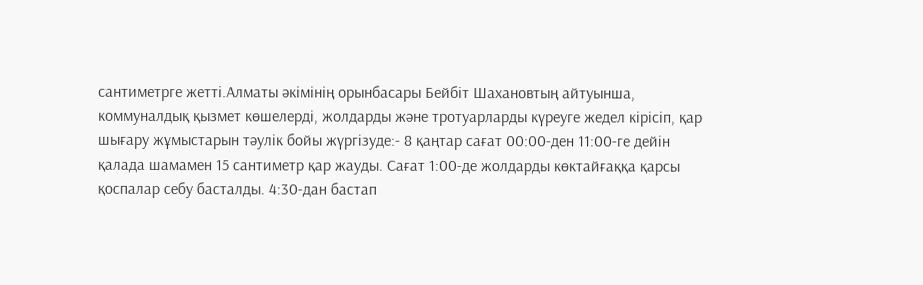сантиметрге жетті.Алматы әкімінің орынбасары Бейбіт Шахановтың айтуынша, коммуналдық қызмет көшелерді, жолдарды және тротуарларды күреуге жедел кірісіп, қар шығару жұмыстарын тәулік бойы жүргізуде:- 8 қаңтар сағат 00:00-ден 11:00-ге дейін қалада шамамен 15 сантиметр қар жауды. Сағат 1:00-де жолдарды көктайғаққа қарсы қоспалар себу басталды. 4:30-дан бастап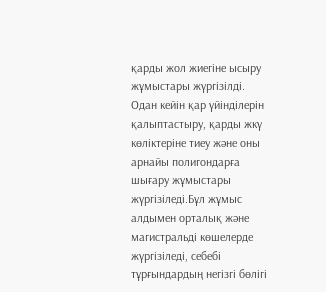қарды жол жиегіне ысыру жұмыстары жүргізілді. Одан кейін қар үйінділерін қалыптастыру, қарды жкү көліктеріне тиеу және оны арнайы полигондарға шығару жұмыстары жүргізіледі.Бұл жұмыс алдымен орталық және магистральді көшелерде жүргізіледі, себебі тұрғындардың негізгі бөлігі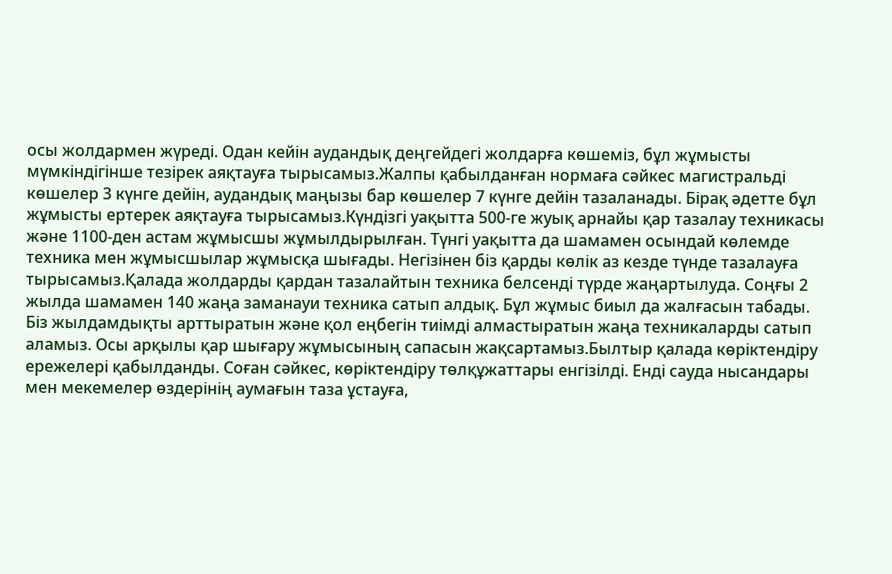осы жолдармен жүреді. Одан кейін аудандық деңгейдегі жолдарға көшеміз, бұл жұмысты мүмкіндігінше тезірек аяқтауға тырысамыз.Жалпы қабылданған нормаға сәйкес магистральді көшелер 3 күнге дейін, аудандық маңызы бар көшелер 7 күнге дейін тазаланады. Бірақ әдетте бұл жұмысты ертерек аяқтауға тырысамыз.Күндізгі уақытта 500-ге жуық арнайы қар тазалау техникасы және 1100-ден астам жұмысшы жұмылдырылған. Түнгі уақытта да шамамен осындай көлемде техника мен жұмысшылар жұмысқа шығады. Негізінен біз қарды көлік аз кезде түнде тазалауға тырысамыз.Қалада жолдарды қардан тазалайтын техника белсенді түрде жаңартылуда. Соңғы 2 жылда шамамен 140 жаңа заманауи техника сатып алдық. Бұл жұмыс биыл да жалғасын табады. Біз жылдамдықты арттыратын және қол еңбегін тиімді алмастыратын жаңа техникаларды сатып аламыз. Осы арқылы қар шығару жұмысының сапасын жақсартамыз.Былтыр қалада көріктендіру ережелері қабылданды. Соған сәйкес, көріктендіру төлқұжаттары енгізілді. Енді сауда нысандары мен мекемелер өздерінің аумағын таза ұстауға,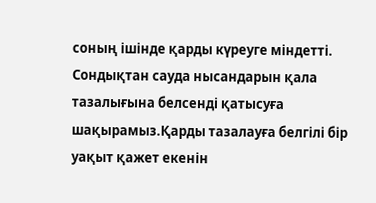соның ішінде қарды күреуге міндетті. Сондықтан сауда нысандарын қала тазалығына белсенді қатысуға шақырамыз.Қарды тазалауға белгілі бір уақыт қажет екенін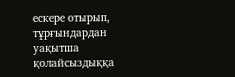ескере отырып, тұрғындардан уақытша қолайсыздыққа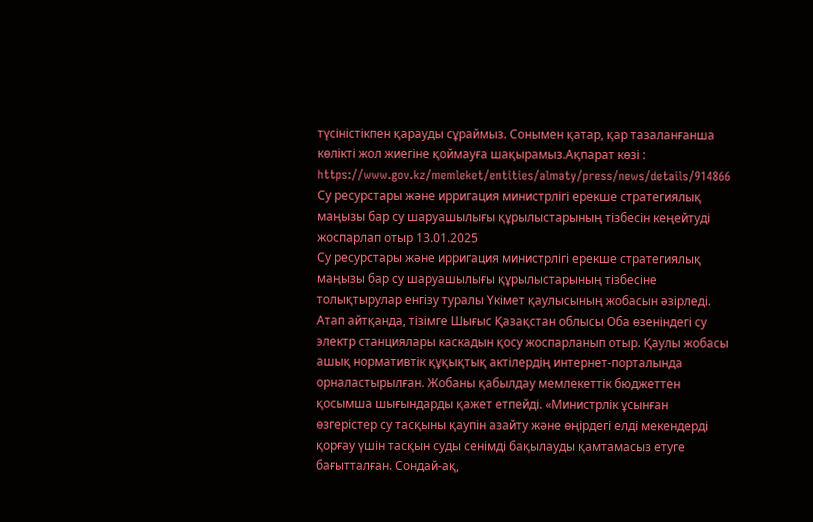түсіністікпен қарауды сұраймыз. Сонымен қатар, қар тазаланғанша көлікті жол жиегіне қоймауға шақырамыз.Ақпарат көзі : https://www.gov.kz/memleket/entities/almaty/press/news/details/914866
Су ресурстары және ирригация министрлігі ерекше стратегиялық маңызы бар су шаруашылығы құрылыстарының тізбесін кеңейтуді жоспарлап отыр 13.01.2025
Су ресурстары және ирригация министрлігі ерекше стратегиялық маңызы бар су шаруашылығы құрылыстарының тізбесіне толықтырулар енгізу туралы Үкімет қаулысының жобасын әзірледі. Атап айтқанда, тізімге Шығыс Қазақстан облысы Оба өзеніндегі су электр станциялары каскадын қосу жоспарланып отыр. Қаулы жобасы ашық нормативтік құқықтық актілердің интернет-порталында орналастырылған. Жобаны қабылдау мемлекеттік бюджеттен қосымша шығындарды қажет етпейді. «Министрлік ұсынған өзгерістер су тасқыны қаупін азайту және өңірдегі елді мекендерді қорғау үшін тасқын суды сенімді бақылауды қамтамасыз етуге бағытталған. Сондай-ақ,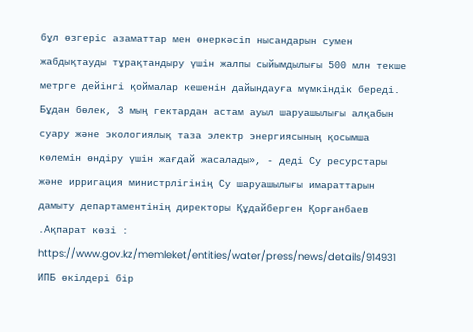бұл өзгеріс азаматтар мен өнеркәсіп нысандарын сумен жабдықтауды тұрақтандыру үшін жалпы сыйымдылығы 500 млн текше метрге дейінгі қоймалар кешенін дайындауға мүмкіндік береді. Бұдан бөлек, 3 мың гектардан астам ауыл шаруашылығы алқабын суару және экологиялық таза электр энергиясының қосымша көлемін өндіру үшін жағдай жасалады», - деді Су ресурстары және ирригация министрлігінің Су шаруашылығы имараттарын дамыту департаментінің директоры Құдайберген Қорғанбаев .Ақпарат көзі : https://www.gov.kz/memleket/entities/water/press/news/details/914931
ИПБ өкілдері бір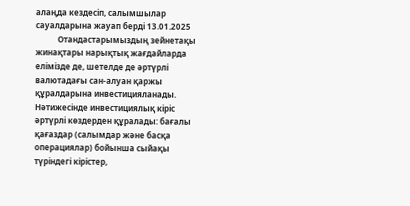алаңда кездесіп, салымшылар сауалдарына жауап берді 13.01.2025
           Отандастарымыздың зейнетақы жинақтары нарықтық жағдайларда елімізде де, шетелде де әртүрлі валютадағы сан-алуан қаржы құралдарына инвестицияланады. Нәтижесінде инвестициялық кіріс әртүрлі көздерден құралады: бағалы қағаздар (салымдар және басқа операциялар) бойынша сыйақы түріндегі кірістер,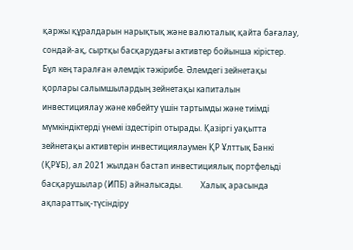қаржы құралдарын нарықтық және валюталық қайта бағалау, сондай-ақ, сыртқы басқарудағы активтер бойынша кірістер.           Бұл кең таралған әлемдік тәжірибе. Әлемдегі зейнетақы қорлары салымшылардың зейнетақы капиталын инвестициялау және көбейту үшін тартымды және тиімді мүмкіндіктерді үнемі іздестіріп отырады. Қазіргі уақытта зейнетақы активтерін инвестициялаумен ҚР Ұлттық Банкі (ҚРҰБ), ал 2021 жылдан бастап инвестициялық портфельді басқарушылар (ИПБ) айналысады.         Халық арасында ақпараттық-түсіндіру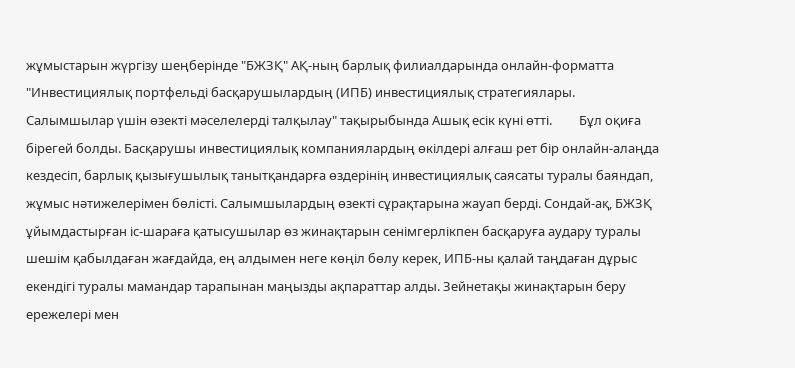жұмыстарын жүргізу шеңберінде "БЖЗҚ" АҚ-ның барлық филиалдарында онлайн-форматта "Инвестициялық портфельді басқарушылардың (ИПБ) инвестициялық стратегиялары. Салымшылар үшін өзекті мәселелерді талқылау" тақырыбында Ашық есік күні өтті.         Бұл оқиға бірегей болды. Басқарушы инвестициялық компаниялардың өкілдері алғаш рет бір онлайн-алаңда кездесіп, барлық қызығушылық танытқандарға өздерінің инвестициялық саясаты туралы баяндап, жұмыс нәтижелерімен бөлісті. Салымшылардың өзекті сұрақтарына жауап берді. Сондай-ақ, БЖЗҚ ұйымдастырған іс-шараға қатысушылар өз жинақтарын сенімгерлікпен басқаруға аудару туралы шешім қабылдаған жағдайда, ең алдымен неге көңіл бөлу керек, ИПБ-ны қалай таңдаған дұрыс екендігі туралы мамандар тарапынан маңызды ақпараттар алды. Зейнетақы жинақтарын беру ережелері мен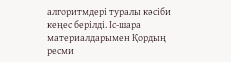алгоритмдері туралы кәсіби кеңес берілді. Іс-шара материалдарымен Қордың ресми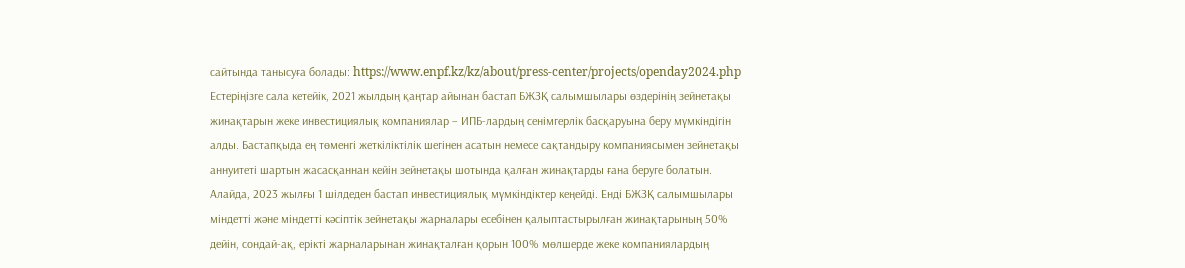сайтында танысуға болады: https://www.enpf.kz/kz/about/press-center/projects/openday2024.php           Естеріңізге сала кетейік, 2021 жылдың қаңтар айынан бастап БЖЗҚ салымшылары өздерінің зейнетақы жинақтарын жеке инвестициялық компаниялар – ИПБ-лардың сенімгерлік басқаруына беру мүмкіндігін алды. Бастапқыда ең төменгі жеткіліктілік шегінен асатын немесе сақтандыру компаниясымен зейнетақы аннуитеті шартын жасасқаннан кейін зейнетақы шотында қалған жинақтарды ғана беруге болатын. Алайда, 2023 жылғы 1 шілдеден бастап инвестициялық мүмкіндіктер кеңейді. Енді БЖЗҚ салымшылары міндетті және міндетті кәсіптік зейнетақы жарналары есебінен қалыптастырылған жинақтарының 50% дейін, сондай-ақ, ерікті жарналарынан жинақталған қорын 100% мөлшерде жеке компаниялардың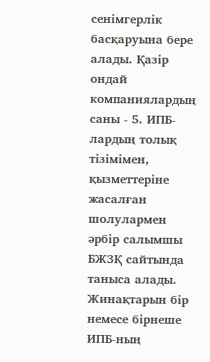сенімгерлік басқаруына бере алады. Қазір ондай компаниялардың саны - 5. ИПБ-лардың толық тізімімен, қызметтеріне жасалған шолулармен әрбір салымшы БЖЗҚ сайтында таныса алады.     Жинақтарын бір немесе бірнеше ИПБ-ның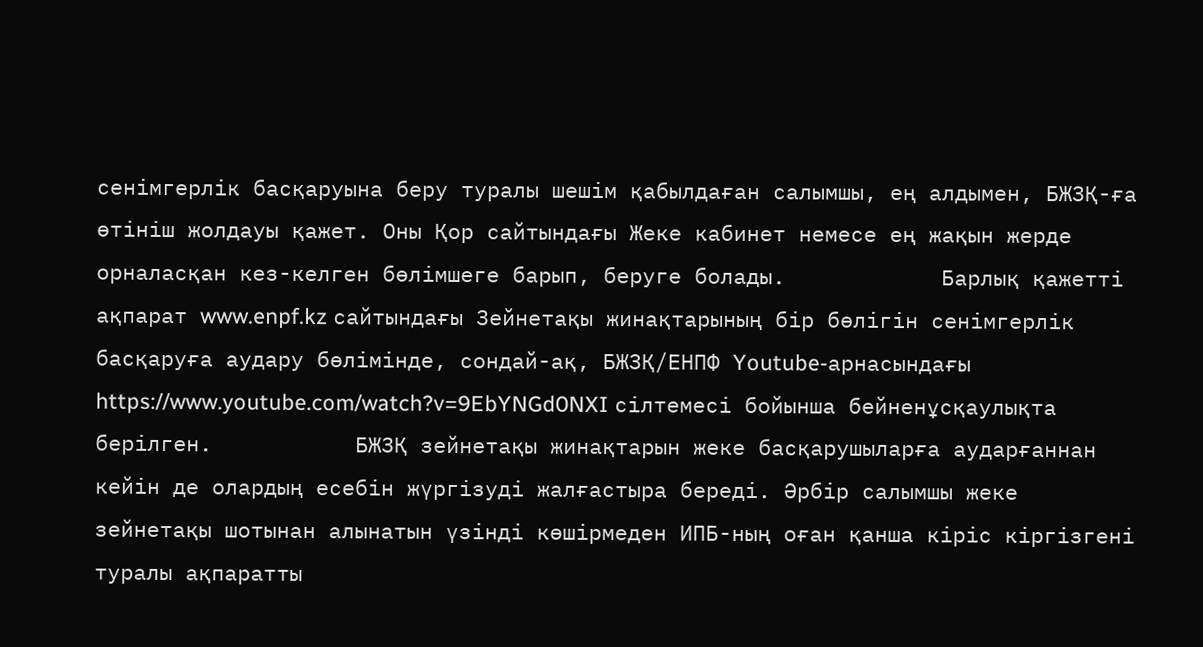сенімгерлік басқаруына беру туралы шешім қабылдаған салымшы, ең алдымен, БЖЗҚ-ға өтініш жолдауы қажет. Оны Қор сайтындағы Жеке кабинет немесе ең жақын жерде орналасқан кез-келген бөлімшеге барып, беруге болады.            Барлық қажетті ақпарат www.enpf.kz сайтындағы Зейнетақы жинақтарының бір бөлігін сенімгерлік басқаруға аудару бөлімінде, сондай-ақ, БЖЗҚ/ЕНПФ Youtube-арнасындағы https://www.youtube.com/watch?v=9EbYNGd0NXI сілтемесі бойынша бейненұсқаулықта берілген.           БЖЗҚ зейнетақы жинақтарын жеке басқарушыларға аударғаннан кейін де олардың есебін жүргізуді жалғастыра береді. Әрбір салымшы жеке зейнетақы шотынан алынатын үзінді көшірмеден ИПБ-ның оған қанша кіріс кіргізгені туралы ақпаратты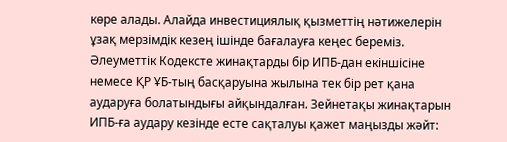көре алады. Алайда инвестициялық қызметтің нәтижелерін ұзақ мерзімдік кезең ішінде бағалауға кеңес береміз. Әлеуметтік Кодексте жинақтарды бір ИПБ-дан екіншісіне немесе ҚР ҰБ-тың басқаруына жылына тек бір рет қана аударуға болатындығы айқындалған. Зейнетақы жинақтарын ИПБ-ға аудару кезінде есте сақталуы қажет маңызды жәйт: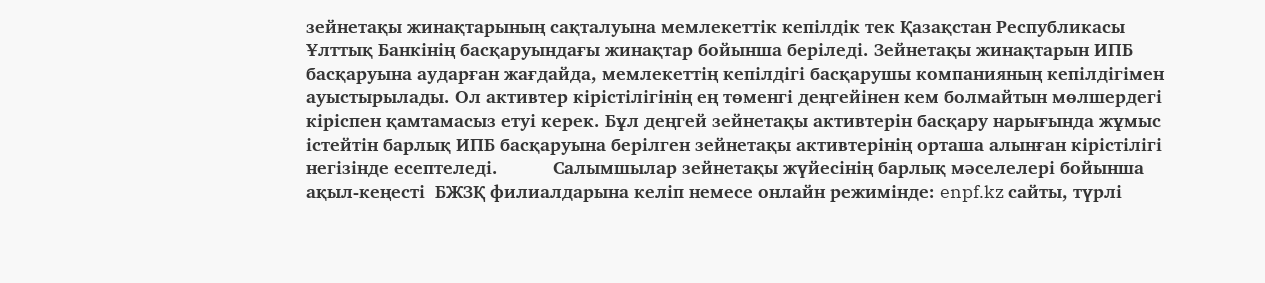зейнетақы жинақтарының сақталуына мемлекеттік кепілдік тек Қазақстан Республикасы Ұлттық Банкінің басқаруындағы жинақтар бойынша беріледі. Зейнетақы жинақтарын ИПБ басқаруына аударған жағдайда, мемлекеттің кепілдігі басқарушы компанияның кепілдігімен ауыстырылады. Ол активтер кірістілігінің ең төменгі деңгейінен кем болмайтын мөлшердегі кіріспен қамтамасыз етуі керек. Бұл деңгей зейнетақы активтерін басқару нарығында жұмыс істейтін барлық ИПБ басқаруына берілген зейнетақы активтерінің орташа алынған кірістілігі негізінде есептеледі.           Салымшылар зейнетақы жүйесінің барлық мәселелері бойынша ақыл-кеңесті  БЖЗҚ филиалдарына келіп немесе онлайн режимінде: enpf.kz сайты, түрлі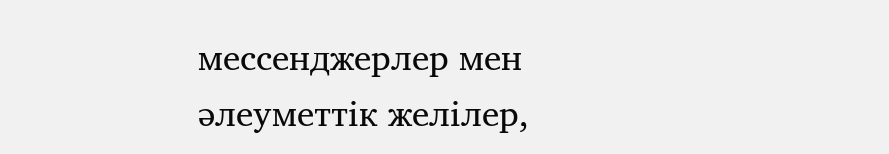мессенджерлер мен әлеуметтік желілер,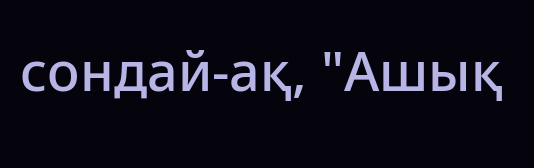сондай-ақ, "Ашық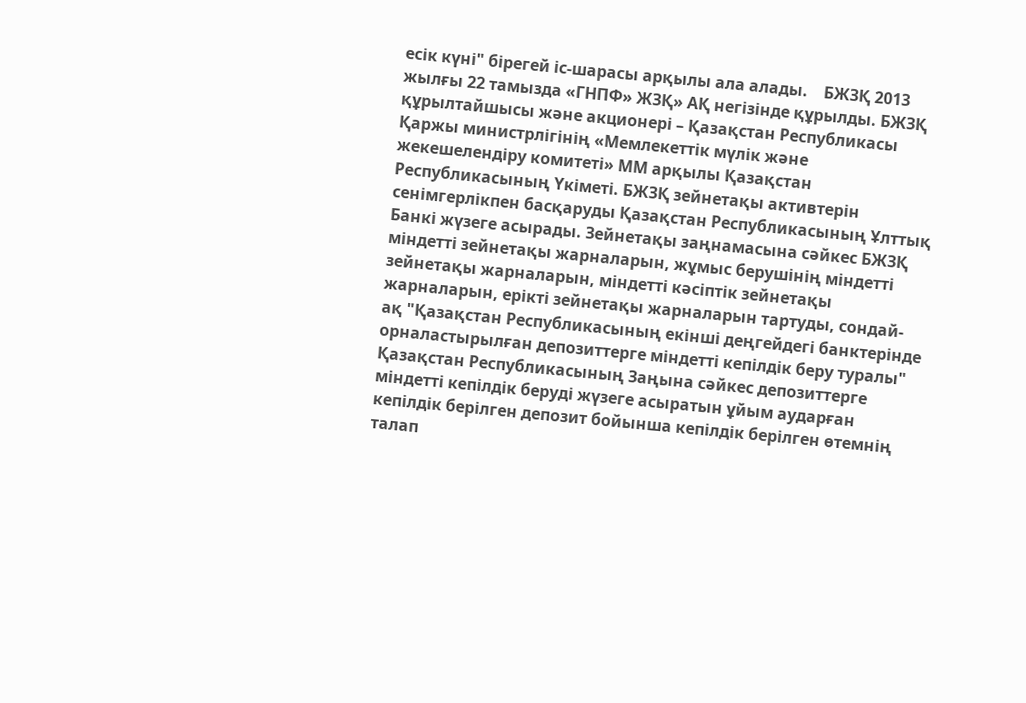есік күні" бірегей іс-шарасы арқылы ала алады.    БЖЗҚ 2013 жылғы 22 тамызда «ГНПФ» ЖЗҚ» АҚ негізінде құрылды. БЖЗҚ құрылтайшысы және акционері – Қазақстан Республикасы Қаржы министрлігінің «Мемлекеттік мүлік және жекешелендіру комитеті» ММ арқылы Қазақстан Республикасының Үкіметі. БЖЗҚ зейнетақы активтерін сенімгерлікпен басқаруды Қазақстан Республикасының Ұлттық Банкі жүзеге асырады. Зейнетақы заңнамасына сәйкес БЖЗҚ міндетті зейнетақы жарналарын, жұмыс берушінің міндетті зейнетақы жарналарын, міндетті кәсіптік зейнетақы жарналарын, ерікті зейнетақы жарналарын тартуды, сондай-ақ "Қазақстан Республикасының екінші деңгейдегі банктерінде орналастырылған депозиттерге міндетті кепілдік беру туралы" Қазақстан Республикасының Заңына сәйкес депозиттерге міндетті кепілдік беруді жүзеге асыратын ұйым аударған кепілдік берілген депозит бойынша кепілдік берілген өтемнің талап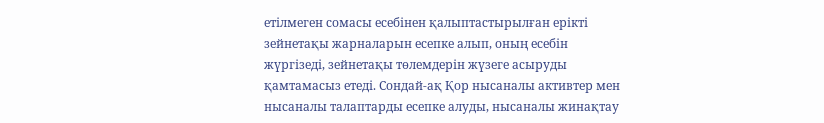етілмеген сомасы есебінен қалыптастырылған ерікті зейнетақы жарналарын есепке алып, оның есебін жүргізеді, зейнетақы төлемдерін жүзеге асыруды қамтамасыз етеді. Сондай-ақ Қор нысаналы активтер мен нысаналы талаптарды есепке алуды, нысаналы жинақтау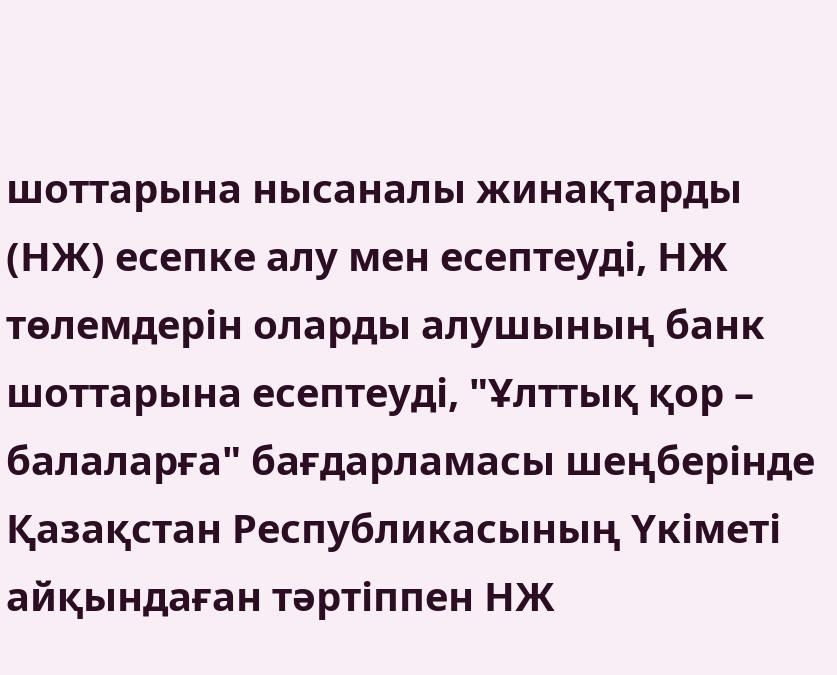шоттарына нысаналы жинақтарды (НЖ) есепке алу мен есептеуді, НЖ төлемдерін оларды алушының банк шоттарына есептеуді, "Ұлттық қор – балаларға" бағдарламасы шеңберінде Қазақстан Республикасының Үкіметі айқындаған тәртіппен НЖ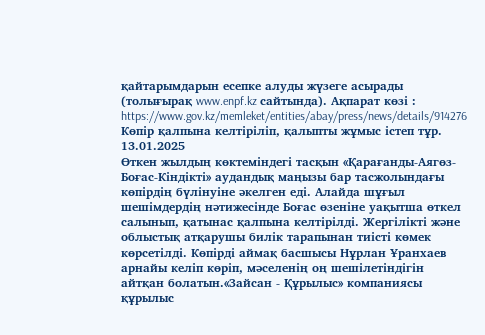қайтарымдарын есепке алуды жүзеге асырады (толығырақ www.enpf.kz сайтында). Ақпарат көзі : https://www.gov.kz/memleket/entities/abay/press/news/details/914276
Көпір қалпына келтіріліп, қалыпты жұмыс істеп тұр. 13.01.2025
Өткен жылдың көктеміндегі тасқын «Қарағанды-Аягөз-Боғас-Кіндікті» аудандық маңызы бар тасжолындағы көпірдің бүлінуіне әкелген еді. Алайда шұғыл шешімдердің нәтижесінде Боғас өзеніне уақытша өткел салынып, қатынас қалпына келтірілді. Жергілікті және облыстық атқарушы билік тарапынан тиісті көмек көрсетілді. Көпірді аймақ басшысы Нұрлан Ұранхаев арнайы келіп көріп, мәселенің оң шешілетіндігін айтқан болатын.«Зайсан - Құрылыс» компаниясы құрылыс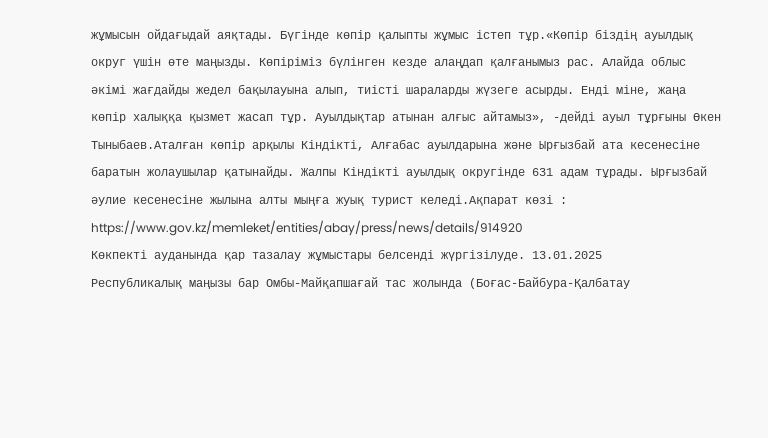жұмысын ойдағыдай аяқтады. Бүгінде көпір қалыпты жұмыс істеп тұр.«Көпір біздің ауылдық округ үшін өте маңызды. Көпіріміз бүлінген кезде алаңдап қалғанымыз рас. Алайда облыс әкімі жағдайды жедел бақылауына алып, тиісті шараларды жүзеге асырды. Енді міне, жаңа көпір халыққа қызмет жасап тұр. Ауылдықтар атынан алғыс айтамыз», -дейді ауыл тұрғыны Өкен Тыныбаев.Аталған көпір арқылы Кіндікті, Алғабас ауылдарына және Ырғызбай ата кесенесіне баратын жолаушылар қатынайды. Жалпы Кіндікті ауылдық округінде 631 адам тұрады. Ырғызбай әулие кесенесіне жылына алты мыңға жуық турист келеді.Ақпарат көзі : https://www.gov.kz/memleket/entities/abay/press/news/details/914920
Көкпекті ауданында қар тазалау жұмыстары белсенді жүргізілуде. 13.01.2025
Республикалық маңызы бар Омбы-Майқапшағай тас жолында (Боғас-Байбура-Қалбатау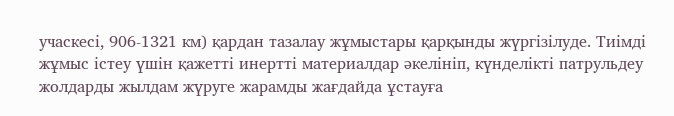учаскесі, 906-1321 км) қардан тазалау жұмыстары қарқынды жүргізілуде. Тиімді жұмыс істеу үшін қажетті инертті материалдар әкелініп, күнделікті патрульдеу жолдарды жылдам жүруге жарамды жағдайда ұстауға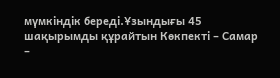мүмкіндік береді.Ұзындығы 45 шақырымды құрайтын Көкпекті – Самар –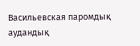Васильевская паромдық аудандық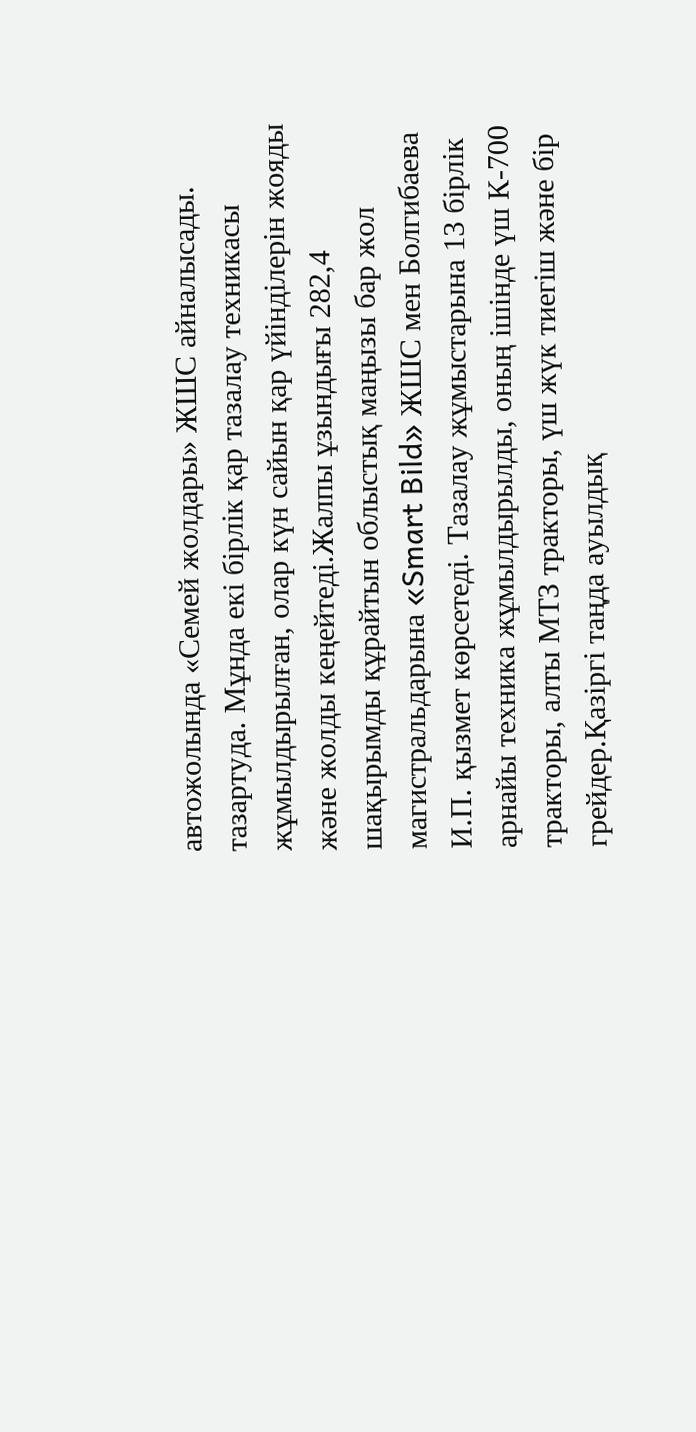автожолында «Семей жолдары» ЖШС айналысады. тазартуда. Мұнда екі бірлік қар тазалау техникасы жұмылдырылған, олар күн сайын қар үйінділерін жояды және жолды кеңейтеді.Жалпы ұзындығы 282,4 шақырымды құрайтын облыстық маңызы бар жол магистральдарына «Smart Bild» ЖШС мен Болгибаева И.П. қызмет көрсетеді. Тазалау жұмыстарына 13 бірлік арнайы техника жұмылдырылды, оның ішінде үш К-700 тракторы, алты МТЗ тракторы, үш жүк тиегіш және бір грейдер.Қазіргі таңда ауылдық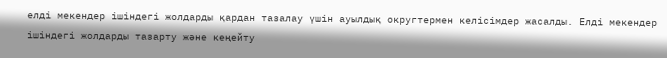елді мекендер ішіндегі жолдарды қардан тазалау үшін ауылдық округтермен келісімдер жасалды. Елді мекендер ішіндегі жолдарды тазарту және кеңейту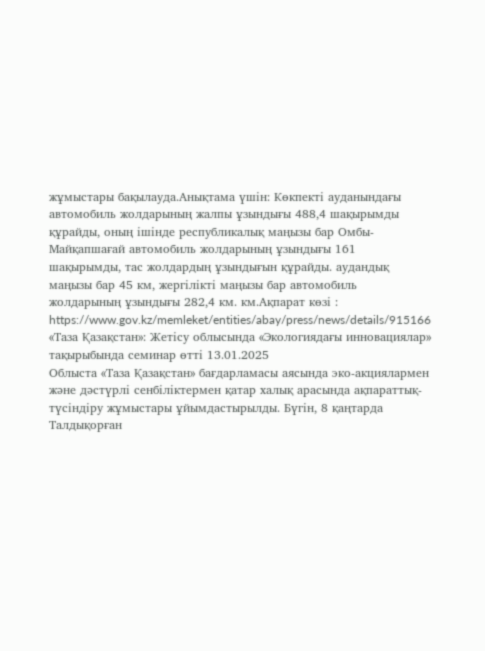жұмыстары бақылауда.Анықтама үшін: Көкпекті ауданындағы автомобиль жолдарының жалпы ұзындығы 488,4 шақырымды құрайды, оның ішінде республикалық маңызы бар Омбы-Майқапшағай автомобиль жолдарының ұзындығы 161 шақырымды, тас жолдардың ұзындығын құрайды. аудандық маңызы бар 45 км, жергілікті маңызы бар автомобиль жолдарының ұзындығы 282,4 км. км.Ақпарат көзі : https://www.gov.kz/memleket/entities/abay/press/news/details/915166
«Таза Қазақстан»: Жетісу облысында «Экологиядағы инновациялар» тақырыбында семинар өтті 13.01.2025
Облыста «Таза Қазақстан» бағдарламасы аясында эко-акциялармен және дәстүрлі сенбіліктермен қатар халық арасында ақпараттық-түсіндіру жұмыстары ұйымдастырылды. Бүгін, 8 қаңтарда Талдықорған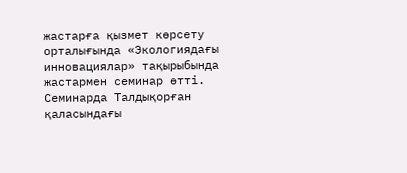жастарға қызмет көрсету орталығында «Экологиядағы инновациялар» тақырыбында жастармен семинар өтті. Семинарда Талдықорған қаласындағы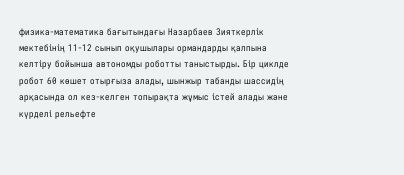физика-математика бағытындағы Назарбаев Зияткерлік мектебінің 11-12 сынып оқушылары ормандарды қалпына келтіру бойынша автономды роботты таныстырды. Бір циклде робот 60 көшет отырғыза алады, шынжыр табанды шассидің арқасында ол кез-келген топырақта жұмыс істей алады және күрделі рельефте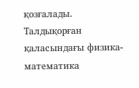қозғалады. Талдықорған қаласындағы физика-математика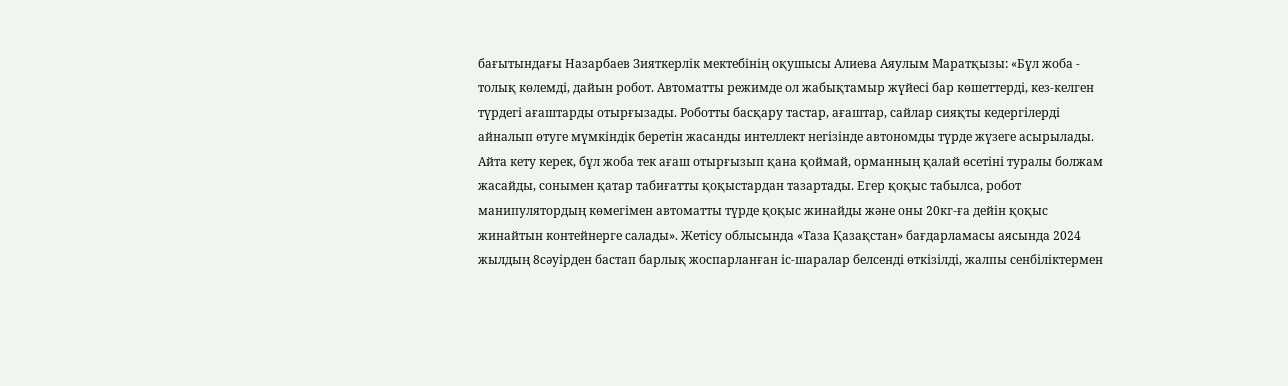бағытындағы Назарбаев Зияткерлік мектебінің оқушысы Алиева Аяулым Маратқызы: «Бұл жоба - толық көлемді, дайын робот. Автоматты режимде ол жабықтамыр жүйесі бар көшеттерді, кез-келген түрдегі ағаштарды отырғызады. Роботты басқару тастар, ағаштар, сайлар сияқты кедергілерді айналып өтуге мүмкіндік беретін жасанды интеллект негізінде автономды түрде жүзеге асырылады. Айта кету керек, бұл жоба тек ағаш отырғызып қана қоймай, орманның қалай өсетіні туралы болжам жасайды, сонымен қатар табиғатты қоқыстардан тазартады. Егер қоқыс табылса, робот манипулятордың көмегімен автоматты түрде қоқыс жинайды және оны 20кг-ға дейін қоқыс жинайтын контейнерге салады». Жетісу облысында «Таза Қазақстан» бағдарламасы аясында 2024 жылдың 8сәуірден бастап барлық жоспарланған іс-шаралар белсенді өткізілді, жалпы сенбіліктермен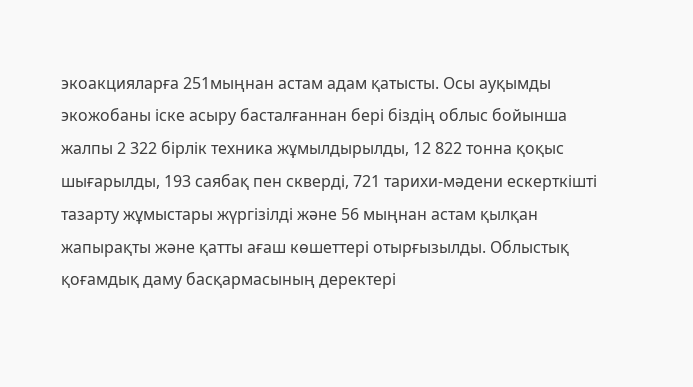экоакцияларға 251мыңнан астам адам қатысты. Осы ауқымды экожобаны іске асыру басталғаннан бері біздің облыс бойынша жалпы 2 322 бірлік техника жұмылдырылды, 12 822 тонна қоқыс шығарылды, 193 саябақ пен скверді, 721 тарихи-мәдени ескерткішті тазарту жұмыстары жүргізілді және 56 мыңнан астам қылқан жапырақты және қатты ағаш көшеттері отырғызылды. Облыстық қоғамдық даму басқармасының деректері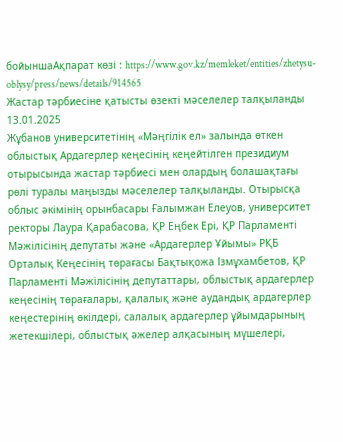бойыншаАқпарат көзі : https://www.gov.kz/memleket/entities/zhetysu-oblysy/press/news/details/914565
Жастар тәрбиесіне қатысты өзекті мәселелер талқыланды 13.01.2025
Жұбанов университетінің «Мәңгілік ел» залында өткен облыстық Ардагерлер кеңесінің кеңейтілген президиум отырысында жастар тәрбиесі мен олардың болашақтағы рөлі туралы маңызды мәселелер талқыланды. Отырысқа облыс әкімінің орынбасары Ғалымжан Елеуов, университет ректоры Лаура Қарабасова, ҚР Еңбек Ері, ҚР Парламенті Мәжілісінің депутаты және «Ардагерлер Ұйымы» РҚБ Орталық Кеңесінің төрағасы Бақтықожа Ізмұхамбетов, ҚР Парламенті Мәжілісінің депутаттары, облыстық ардагерлер кеңесінің төрағалары, қалалық және аудандық ардагерлер кеңестерінің өкілдері, салалық ардагерлер ұйымдарының жетекшілері, облыстық әжелер алқасының мүшелері,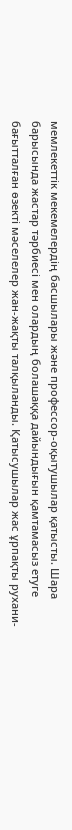мемлекеттік мекемелердің басшылары және профессор-оқытушылар қатысты. Шара барысында жастар тәрбиесі мен олардың болашаққа дайындығын қамтамасыз етуге бағытталған өзекті мәселелер жан-жақты талқыланды. Қатысушылар жас ұрпақты рухани-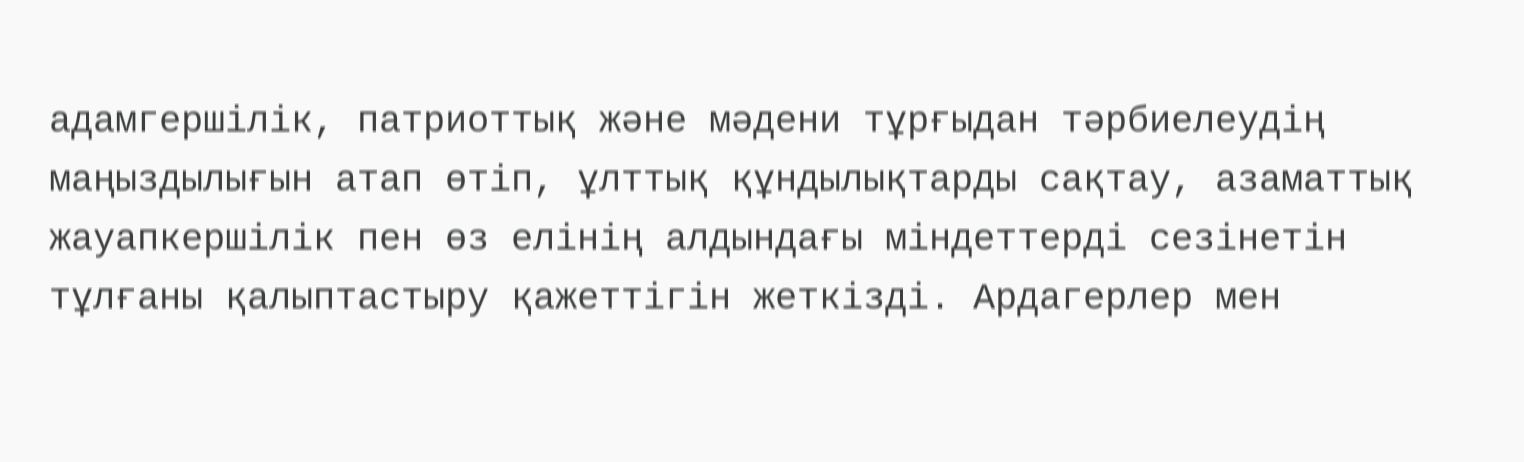адамгершілік, патриоттық және мәдени тұрғыдан тәрбиелеудің маңыздылығын атап өтіп, ұлттық құндылықтарды сақтау, азаматтық жауапкершілік пен өз елінің алдындағы міндеттерді сезінетін тұлғаны қалыптастыру қажеттігін жеткізді. Ардагерлер мен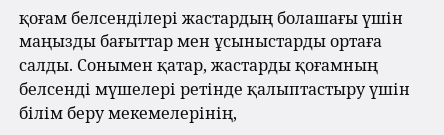қоғам белсенділері жастардың болашағы үшін маңызды бағыттар мен ұсыныстарды ортаға салды. Сонымен қатар, жастарды қоғамның белсенді мүшелері ретінде қалыптастыру үшін білім беру мекемелерінің,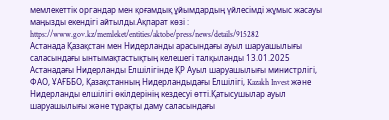мемлекеттік органдар мен қоғамдық ұйымдардың үйлесімді жұмыс жасауы маңызды екендігі айтылды.Ақпарат көзі : https://www.gov.kz/memleket/entities/aktobe/press/news/details/915282
Астанада Қазақстан мен Нидерланды арасындағы ауыл шаруашылығы саласындағы ынтымақтастықтың келешегі талқыланды 13.01.2025
Астанадағы Нидерланды Елшілігінде ҚР Ауыл шаруашылығы министрлігі, ФАО, ҰАҒББО, Қазақстанның Нидерландыдағы Елшілігі, Kazakh Invest және Нидерланды елшілігі өкілдерінің кездесуі өтті.Қатысушылар ауыл шаруашылығы және тұрақты даму саласындағы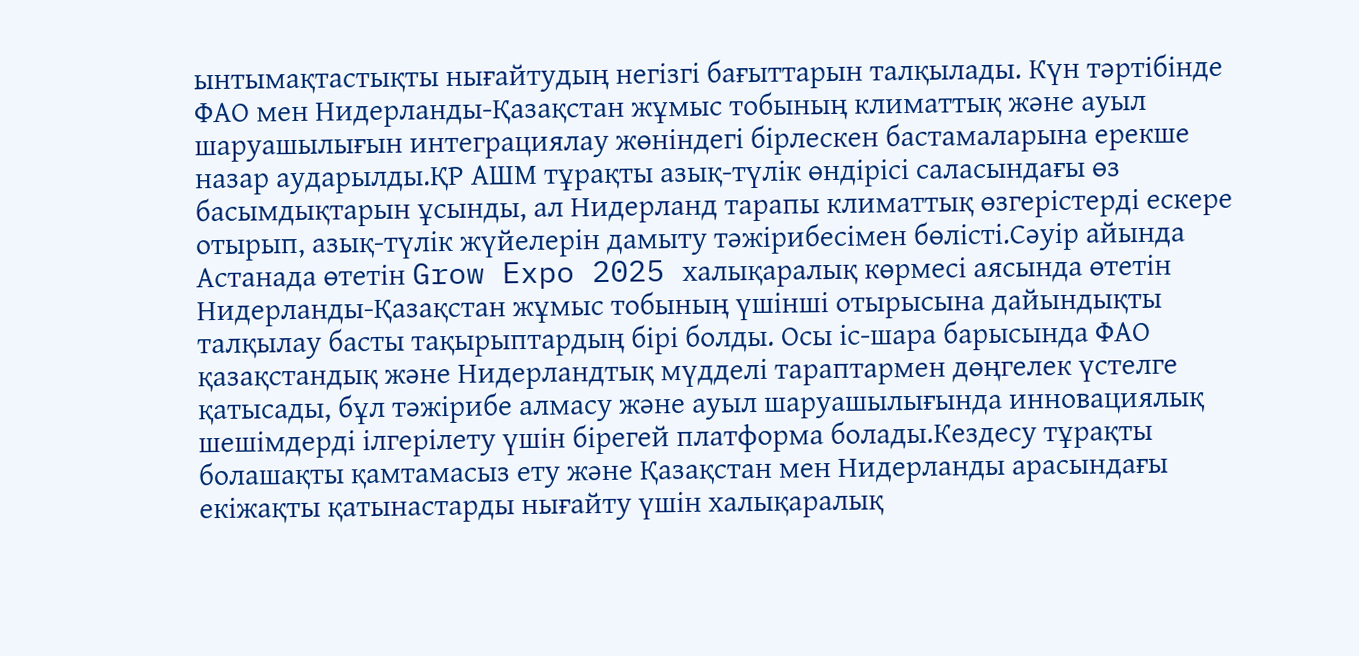ынтымақтастықты нығайтудың негізгі бағыттарын талқылады. Күн тәртібінде ФАО мен Нидерланды-Қазақстан жұмыс тобының климаттық және ауыл шаруашылығын интеграциялау жөніндегі бірлескен бастамаларына ерекше назар аударылды.ҚР АШМ тұрақты азық-түлік өндірісі саласындағы өз басымдықтарын ұсынды, ал Нидерланд тарапы климаттық өзгерістерді ескере отырып, азық-түлік жүйелерін дамыту тәжірибесімен бөлісті.Сәуір айында Астанада өтетін Grow Expo 2025 халықаралық көрмесі аясында өтетін Нидерланды-Қазақстан жұмыс тобының үшінші отырысына дайындықты талқылау басты тақырыптардың бірі болды. Осы іс-шара барысында ФАО қазақстандық және Нидерландтық мүдделі тараптармен дөңгелек үстелге қатысады, бұл тәжірибе алмасу және ауыл шаруашылығында инновациялық шешімдерді ілгерілету үшін бірегей платформа болады.Кездесу тұрақты болашақты қамтамасыз ету және Қазақстан мен Нидерланды арасындағы екіжақты қатынастарды нығайту үшін халықаралық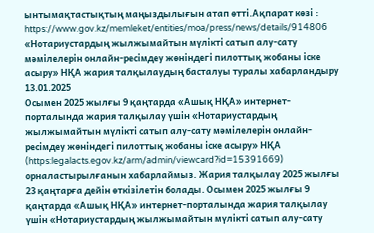ынтымақтастықтың маңыздылығын атап өтті.Ақпарат көзі : https://www.gov.kz/memleket/entities/moa/press/news/details/914806
«Нотариустардың жылжымайтын мүлікті сатып алу-сату мәмілелерін онлайн-ресімдеу жөніндегі пилоттық жобаны іске асыру» НҚА жария талқылаудың басталуы туралы хабарландыру 13.01.2025
Осымен 2025 жылғы 9 қаңтарда «Ашық НҚА» интернет-порталында жария талқылау үшін «Нотариустардың жылжымайтын мүлікті сатып алу-сату мәмілелерін онлайн-ресімдеу жөніндегі пилоттық жобаны іске асыру» НҚА (https:legalacts.egov.kz/arm/admin/viewcard?id=15391669) орналастырылғанын хабарлаймыз. Жария талқылау 2025 жылғы 23 қаңтарға дейін өткізілетін болады. Осымен 2025 жылғы 9 қаңтарда «Ашық НҚА» интернет-порталында жария талқылау үшін «Нотариустардың жылжымайтын мүлікті сатып алу-сату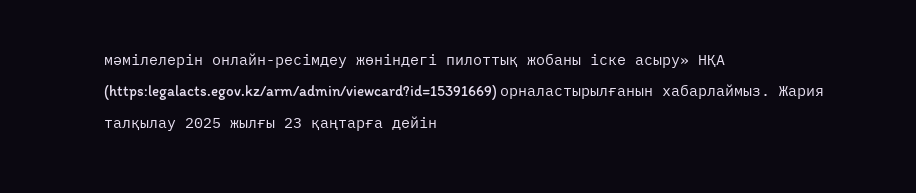мәмілелерін онлайн-ресімдеу жөніндегі пилоттық жобаны іске асыру» НҚА (https:legalacts.egov.kz/arm/admin/viewcard?id=15391669) орналастырылғанын хабарлаймыз. Жария талқылау 2025 жылғы 23 қаңтарға дейін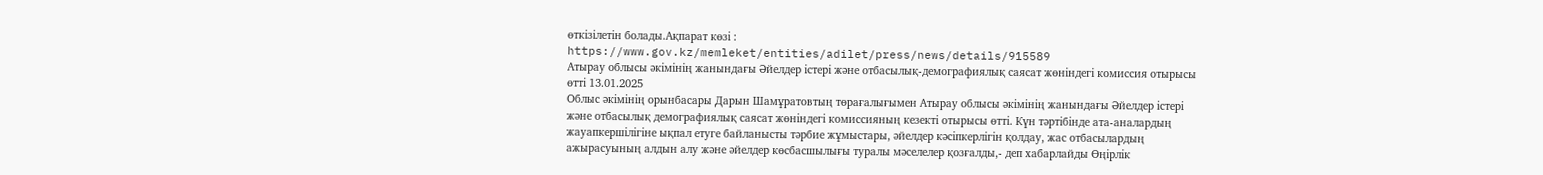өткізілетін болады.Ақпарат көзі : https://www.gov.kz/memleket/entities/adilet/press/news/details/915589
Атырау облысы әкімінің жанындағы Әйелдер істері және отбасылық-демографиялық саясат жөніндегі комиссия отырысы өтті 13.01.2025
Облыс әкімінің орынбасары Дарын Шамұратовтың төрағалығымен Атырау облысы әкімінің жанындағы Әйелдер істері және отбасылық демографиялық саясат жөніндегі комиссияның кезекті отырысы өтті. Күн тәртібінде ата-аналардың жауапкершілігіне ықпал етуге байланысты тәрбие жұмыстары, әйелдер кәсіпкерлігін қолдау, жас отбасылардың ажырасуының алдын алу және әйелдер көсбасшылығы туралы мәселелер қозғалды,- деп хабарлайды Өңірлік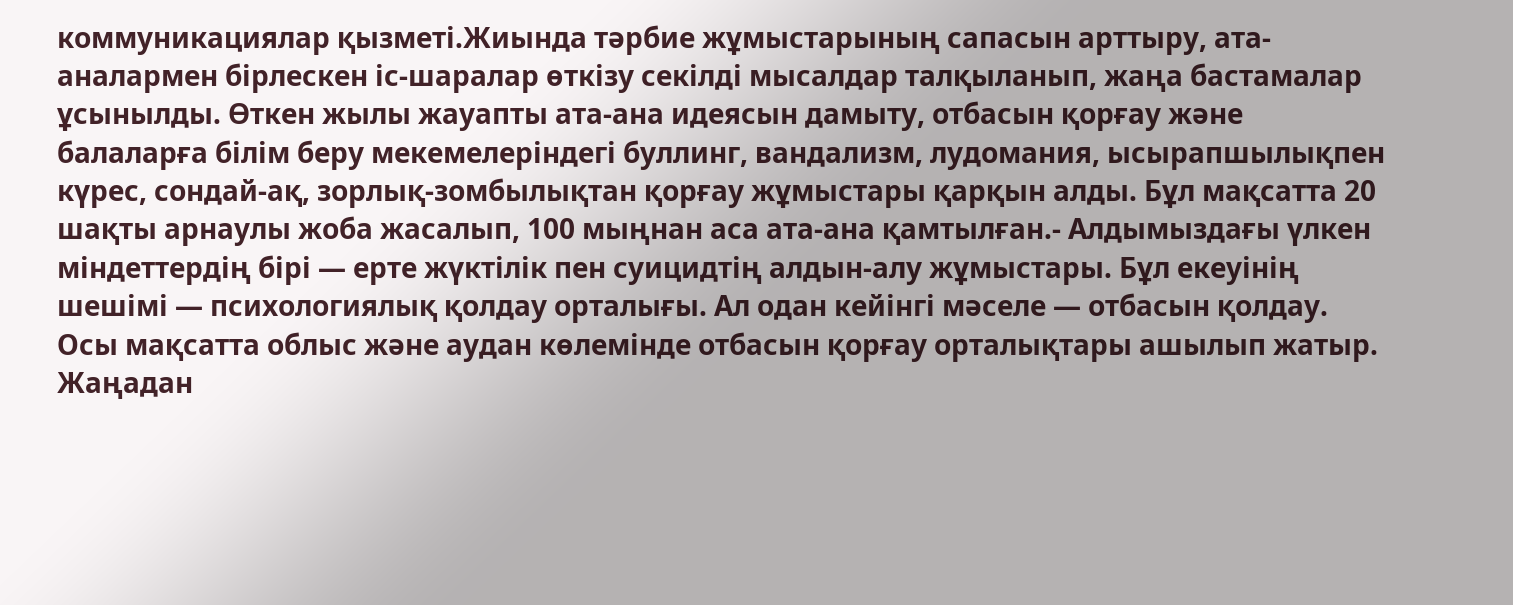коммуникациялар қызметі.Жиында тәрбие жұмыстарының сапасын арттыру, ата-аналармен бірлескен іс-шаралар өткізу секілді мысалдар талқыланып, жаңа бастамалар ұсынылды. Өткен жылы жауапты ата-ана идеясын дамыту, отбасын қорғау және балаларға білім беру мекемелеріндегі буллинг, вандализм, лудомания, ысырапшылықпен күрес, сондай-ақ, зорлық-зомбылықтан қорғау жұмыстары қарқын алды. Бұл мақсатта 20 шақты арнаулы жоба жасалып, 100 мыңнан аса ата-ана қамтылған.- Алдымыздағы үлкен міндеттердің бірі — ерте жүктілік пен суицидтің алдын-алу жұмыстары. Бұл екеуінің шешімі — психологиялық қолдау орталығы. Ал одан кейінгі мәселе — отбасын қолдау. Осы мақсатта облыс және аудан көлемінде отбасын қорғау орталықтары ашылып жатыр. Жаңадан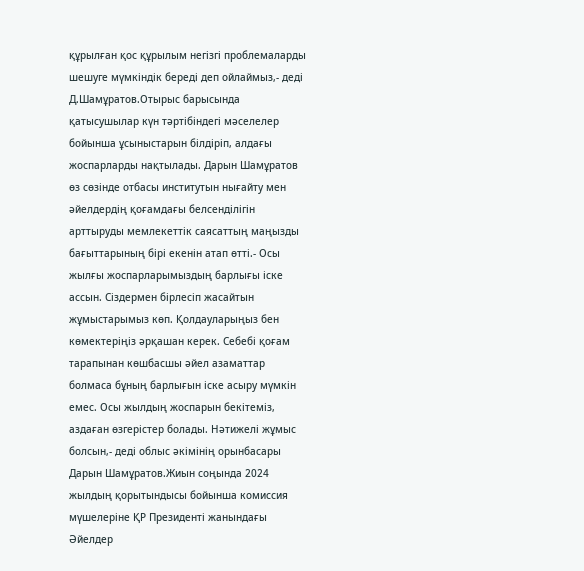құрылған қос құрылым негізгі проблемаларды шешуге мүмкіндік береді деп ойлаймыз,- деді Д.Шамұратов.Отырыс барысында қатысушылар күн тәртібіндегі мәселелер бойынша ұсыныстарын білдіріп, алдағы жоспарларды нақтылады. Дарын Шамұратов өз сөзінде отбасы институтын нығайту мен әйелдердің қоғамдағы белсенділігін арттыруды мемлекеттік саясаттың маңызды бағыттарының бірі екенін атап өтті.- Осы жылғы жоспарларымыздың барлығы іске ассын. Сіздермен бірлесіп жасайтын жұмыстарымыз көп. Қолдауларыңыз бен көмектеріңіз әрқашан керек. Себебі қоғам тарапынан көшбасшы әйел азаматтар болмаса бұның барлығын іске асыру мүмкін емес. Осы жылдың жоспарын бекітеміз, аздаған өзгерістер болады. Нәтижелі жұмыс болсын,- деді облыс әкімінің орынбасары Дарын Шамұратов.Жиын соңында 2024 жылдың қорытындысы бойынша комиссия мүшелеріне ҚР Президенті жанындағы Әйелдер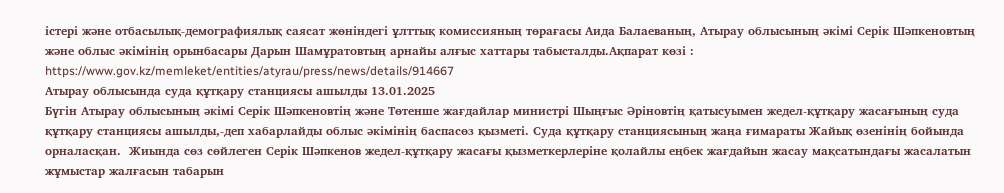істері және отбасылық-демографиялық саясат жөніндегі ұлттық комиссияның төрағасы Аида Балаеваның, Атырау облысының әкімі Серік Шәпкеновтың және облыс әкімінің орынбасары Дарын Шамұратовтың арнайы алғыс хаттары табысталды.Ақпарат көзі : https://www.gov.kz/memleket/entities/atyrau/press/news/details/914667
Атырау облысында суда құтқару станциясы ашылды 13.01.2025
Бүгін Атырау облысының әкімі Серік Шәпкеновтің және Төтенше жағдайлар министрі Шыңғыс Әріновтің қатысуымен жедел-құтқару жасағының суда құтқару станциясы ашылды,-деп хабарлайды облыс әкімінің баспасөз қызметі. Суда құтқару станциясының жаңа ғимараты Жайық өзенінің бойында орналасқан.  Жиында сөз сөйлеген Серік Шәпкенов жедел-құтқару жасағы қызметкерлеріне қолайлы еңбек жағдайын жасау мақсатындағы жасалатын жұмыстар жалғасын табарын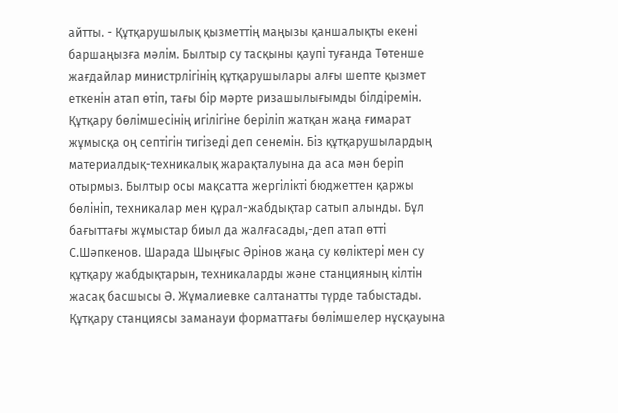айтты. - Құтқарушылық қызметтің маңызы қаншалықты екені баршаңызға мәлім. Былтыр су тасқыны қаупі туғанда Төтенше жағдайлар министрлігінің құтқарушылары алғы шепте қызмет еткенін атап өтіп, тағы бір мәрте ризашылығымды білдіремін. Құтқару бөлімшесінің игілігіне беріліп жатқан жаңа ғимарат жұмысқа оң септігін тигізеді деп сенемін. Біз құтқарушылардың материалдық-техникалық жарақталуына да аса мән беріп отырмыз. Былтыр осы мақсатта жергілікті бюджеттен қаржы бөлініп, техникалар мен құрал-жабдықтар сатып алынды. Бұл бағыттағы жұмыстар биыл да жалғасады,-деп атап өтті С.Шәпкенов. Шарада Шыңғыс Әрінов жаңа су көліктері мен су құтқару жабдықтарын, техникаларды және станцияның кілтін жасақ басшысы Ә. Жұмалиевке салтанатты түрде табыстады. Құтқару станциясы заманауи форматтағы бөлімшелер нұсқауына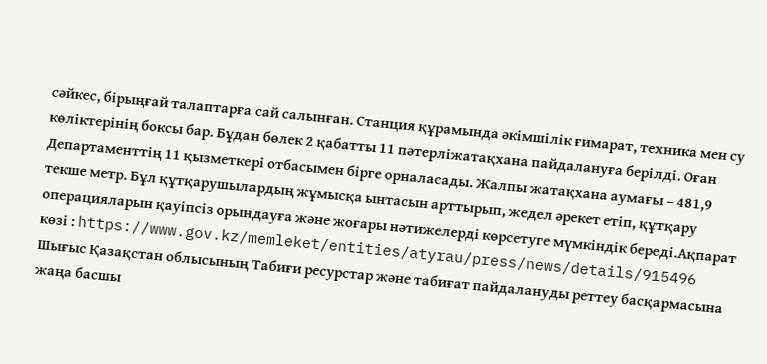сәйкес, бірыңғай талаптарға сай салынған. Станция құрамында әкімшілік ғимарат, техника мен су көліктерінің боксы бар. Бұдан бөлек 2 қабатты 11 пәтерліжатақхана пайдалануға берілді. Оған Департаменттің 11 қызметкері отбасымен бірге орналасады. Жалпы жатақхана аумағы – 481,9 текше метр. Бұл құтқарушылардың жұмысқа ынтасын арттырып, жедел әрекет етіп, құтқару операцияларын қауіпсіз орындауға және жоғары нәтижелерді көрсетуге мүмкіндік береді.Ақпарат көзі : https://www.gov.kz/memleket/entities/atyrau/press/news/details/915496
Шығыс Қазақстан облысының Табиғи ресурстар және табиғат пайдалануды реттеу басқармасына жаңа басшы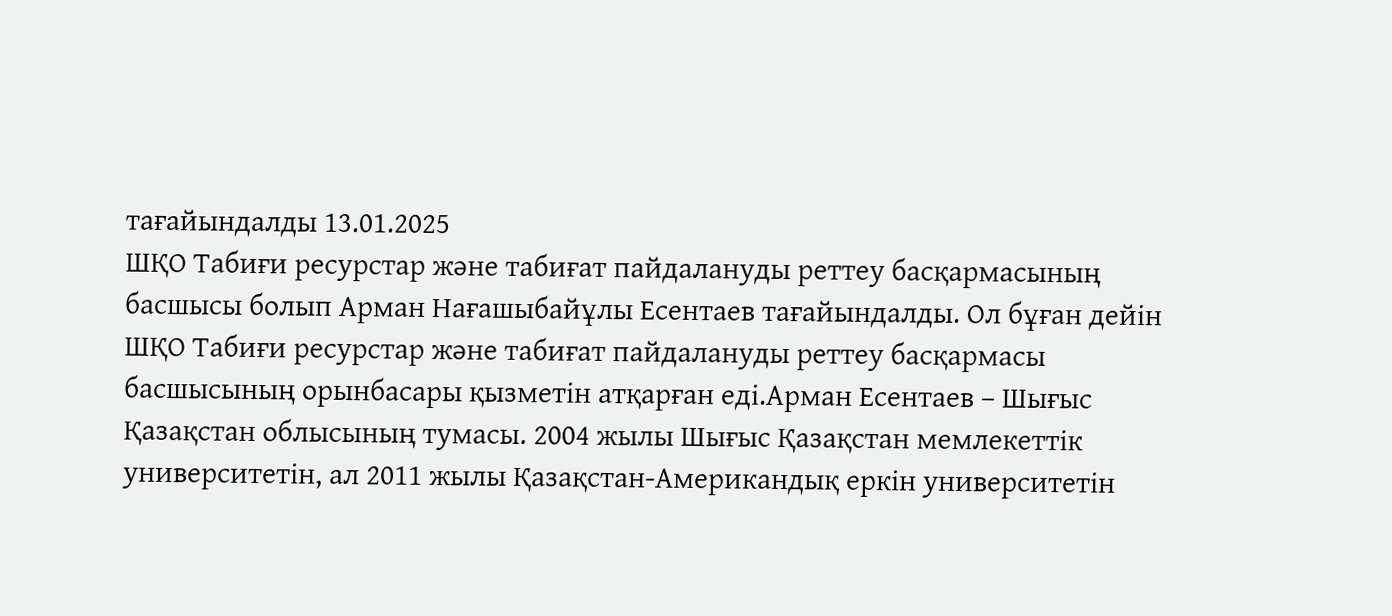тағайындалды 13.01.2025
ШҚО Табиғи ресурстар және табиғат пайдалануды реттеу басқармасының басшысы болып Арман Нағашыбайұлы Есентаев тағайындалды. Ол бұған дейін ШҚО Табиғи ресурстар және табиғат пайдалануды реттеу басқармасы басшысының орынбасары қызметін атқарған еді.Арман Есентаев – Шығыс Қазақстан облысының тумасы. 2004 жылы Шығыс Қазақстан мемлекеттік университетін, ал 2011 жылы Қазақстан-Американдық еркін университетін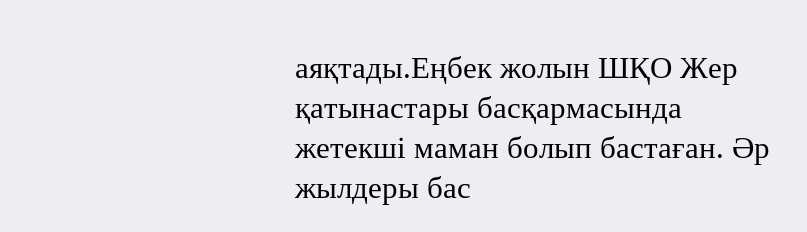аяқтады.Еңбек жолын ШҚО Жер қатынастары басқармасында жетекші маман болып бастаған. Әр жылдеры бас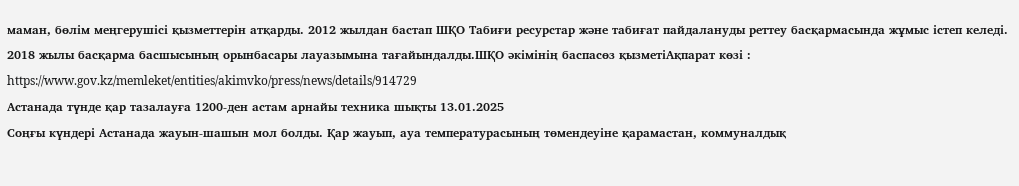маман, бөлім меңгерушісі қызметтерін атқарды. 2012 жылдан бастап ШҚО Табиғи ресурстар және табиғат пайдалануды реттеу басқармасында жұмыс істеп келеді. 2018 жылы басқарма басшысының орынбасары лауазымына тағайындалды.ШҚО әкімінің баспасөз қызметіАқпарат көзі : https://www.gov.kz/memleket/entities/akimvko/press/news/details/914729
Астанада түнде қар тазалауға 1200-ден астам арнайы техника шықты 13.01.2025
Соңғы күндері Астанада жауын-шашын мол болды. Қар жауып, ауа температурасының төмендеуіне қарамастан, коммуналдық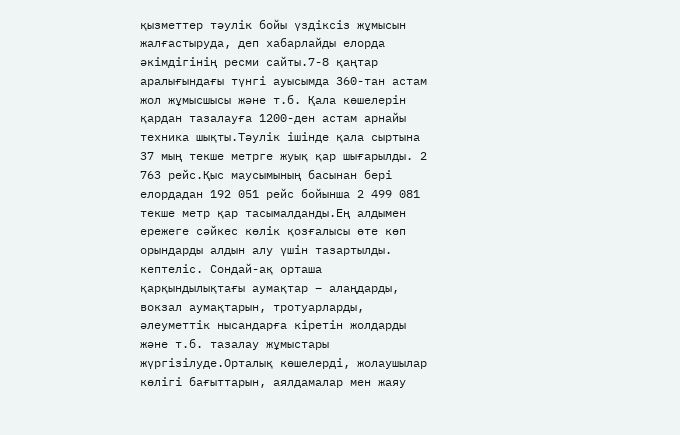қызметтер тәулік бойы үздіксіз жұмысын жалғастыруда, деп хабарлайды елорда әкімдігінің ресми сайты.7-8 қаңтар аралығындағы түнгі ауысымда 360-тан астам жол жұмысшысы және т.б. Қала көшелерін қардан тазалауға 1200-ден астам арнайы техника шықты.Тәулік ішінде қала сыртына 37 мың текше метрге жуық қар шығарылды. 2 763 рейс.Қыс маусымының басынан бері елордадан 192 051 рейс бойынша 2 499 081 текше метр қар тасымалданды.Ең алдымен ережеге сәйкес көлік қозғалысы өте көп орындарды алдын алу үшін тазартылды. кептеліс. Сондай-ақ орташа қарқындылықтағы аумақтар – алаңдарды, вокзал аумақтарын, тротуарларды, әлеуметтік нысандарға кіретін жолдарды және т.б. тазалау жұмыстары жүргізілуде.Орталық көшелерді, жолаушылар көлігі бағыттарын, аялдамалар мен жаяу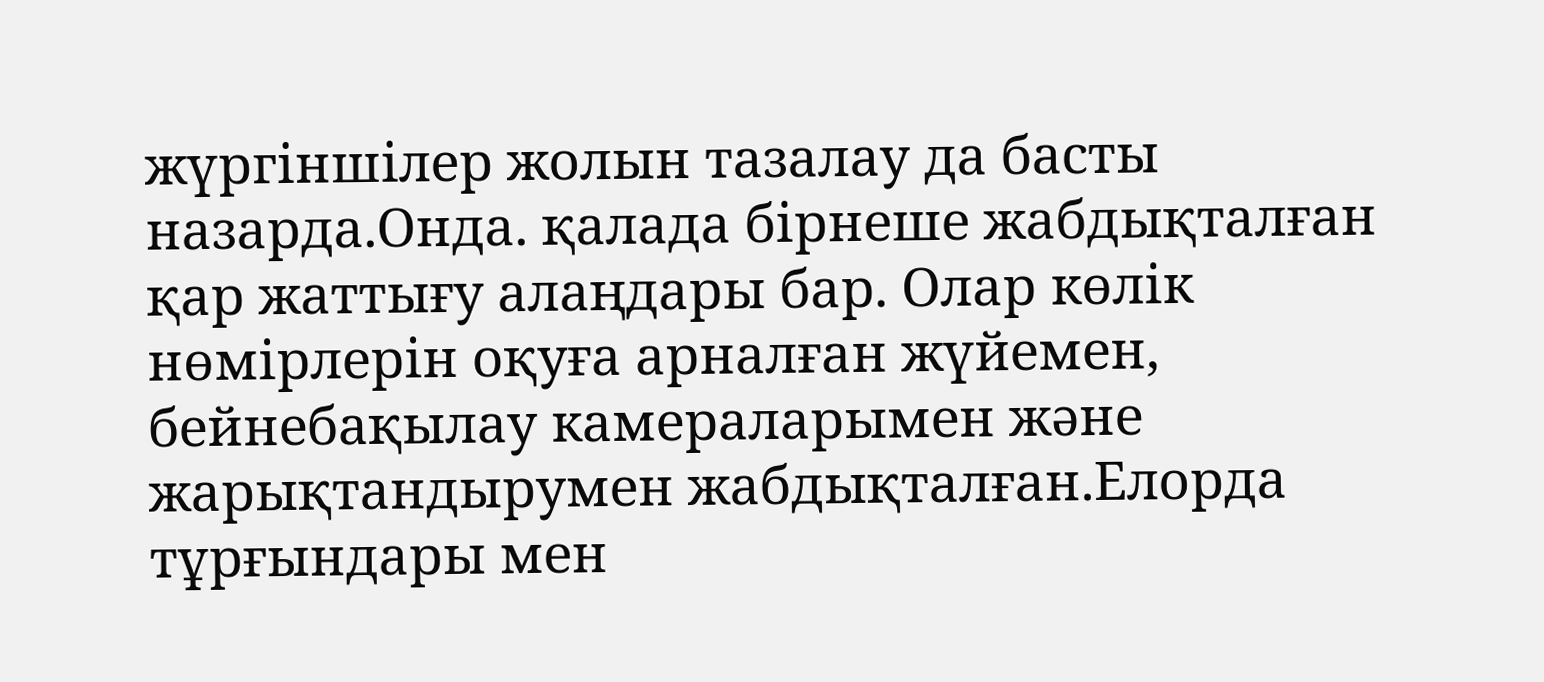жүргіншілер жолын тазалау да басты назарда.Онда. қалада бірнеше жабдықталған қар жаттығу алаңдары бар. Олар көлік нөмірлерін оқуға арналған жүйемен, бейнебақылау камераларымен және жарықтандырумен жабдықталған.Елорда тұрғындары мен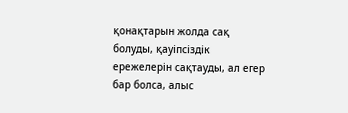қонақтарын жолда сақ болуды, қауіпсіздік ережелерін сақтауды, ал егер бар болса, алыс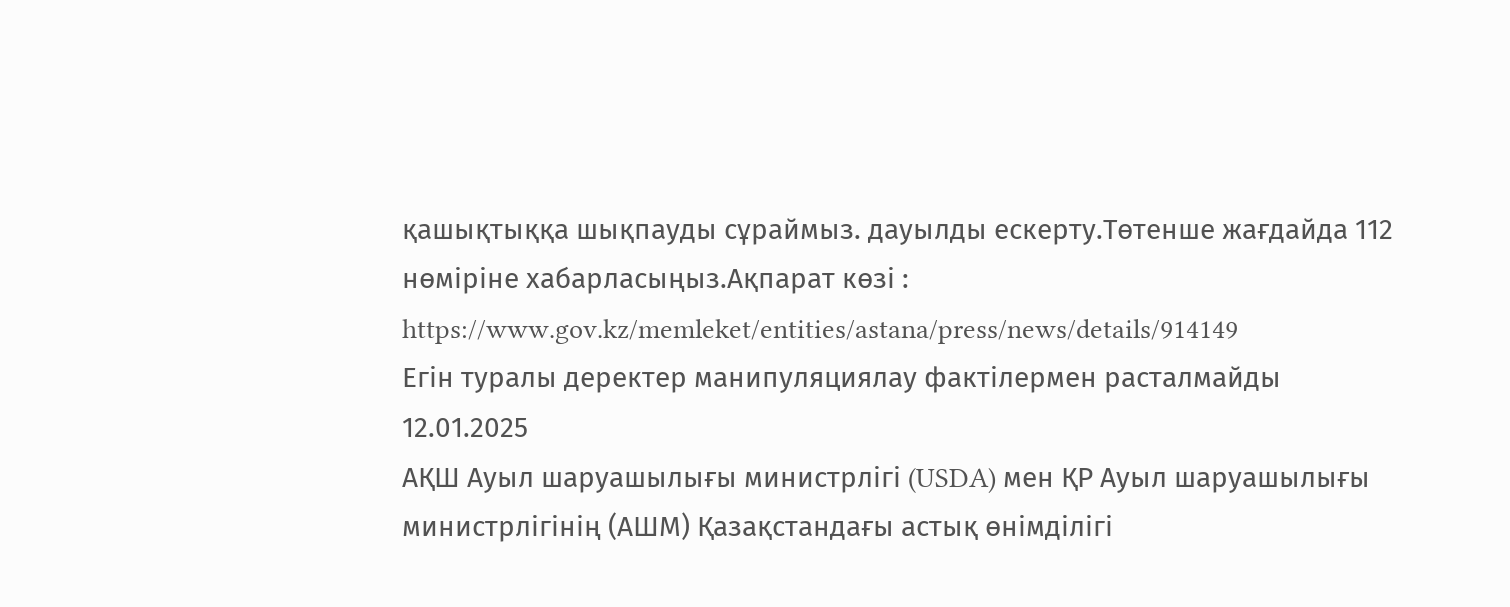қашықтыққа шықпауды сұраймыз. дауылды ескерту.Төтенше жағдайда 112 нөміріне хабарласыңыз.Ақпарат көзі : https://www.gov.kz/memleket/entities/astana/press/news/details/914149
Егін туралы деректер манипуляциялау фактілермен расталмайды 12.01.2025
АҚШ Ауыл шаруашылығы министрлігі (USDA) мен ҚР Ауыл шаруашылығы министрлігінің (АШМ) Қазақстандағы астық өнімділігі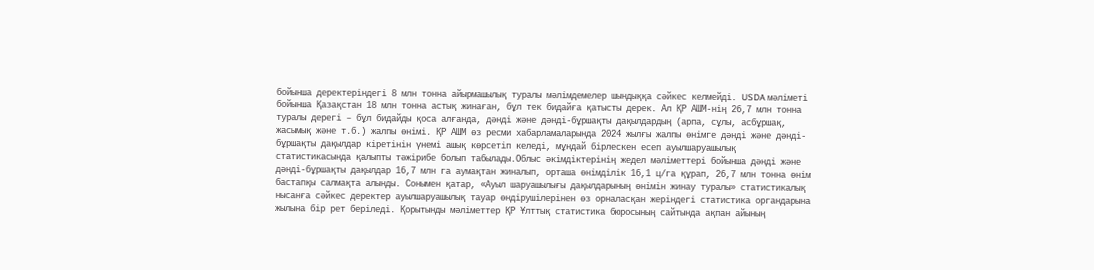бойынша деректеріндегі 8 млн тонна айырмашылық туралы мәлімдемелер шындыққа сәйкес келмейді. USDA мәліметі бойынша Қазақстан 18 млн тонна астық жинаған, бұл тек бидайға қатысты дерек. Ал ҚР АШМ-нің 26,7 млн тонна туралы дерегі – бұл бидайды қоса алғанда, дәнді және дәнді-бұршақты дақылдардың (арпа, сұлы, асбұршақ, жасымық және т.б.) жалпы өнімі. ҚР АШМ өз ресми хабарламаларында 2024 жылғы жалпы өнімге дәнді және дәнді-бұршақты дақылдар кіретінін үнемі ашық көрсетіп келеді, мұндай бірлескен есеп ауылшаруашылық статистикасында қалыпты тәжірибе болып табылады.Облыс әкімдіктерінің жедел мәліметтері бойынша дәнді және дәнді-бұршақты дақылдар 16,7 млн га аумақтан жиналып, орташа өнімділік 16,1 ц/га құрап, 26,7 млн тонна өнім бастапқы салмақта алынды. Сонымен қатар, «Ауыл шаруашылығы дақылдарының өнімін жинау туралы» статистикалық нысанға сәйкес деректер ауылшаруашылық тауар өндірушілерінен өз орналасқан жеріндегі статистика органдарына жылына бір рет беріледі. Қорытынды мәліметтер ҚР Ұлттық статистика бюросының сайтында ақпан айының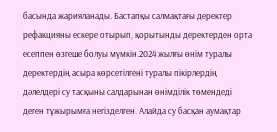басында жарияланады. Бастапқы салмақтағы деректер рефакцияны ескере отырып, қорытынды деректерден орта есеппен өзгеше болуы мүмкін.2024 жылғы өнім туралы деректердің асыра көрсетілгені туралы пікірлердің дәлелдері су тасқыны салдарынан өнімділік төмендеді деген тұжырымға негізделген. Алайда су басқан аумақтар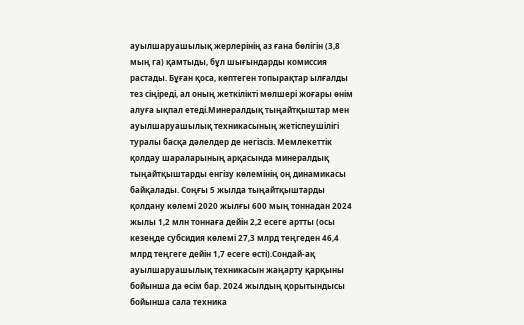ауылшаруашылық жерлерінің аз ғана бөлігін (3,8 мың га) қамтыды, бұл шығындарды комиссия растады. Бұған қоса, көптеген топырақтар ылғалды тез сіңіреді, ал оның жеткілікті мөлшері жоғары өнім алуға ықпал етеді.Минералдық тыңайтқыштар мен ауылшаруашылық техникасының жетіспеушілігі туралы басқа дәлелдер де негізсіз. Мемлекеттік қолдау шараларының арқасында минералдық тыңайтқыштарды енгізу көлемінің оң динамикасы байқалады. Соңғы 5 жылда тыңайтқыштарды қолдану көлемі 2020 жылғы 600 мың тоннадан 2024 жылы 1,2 млн тоннаға дейін 2,2 есеге артты (осы кезеңде субсидия көлемі 27,3 млрд теңгеден 46,4 млрд теңгеге дейін 1,7 есеге өсті).Сондай-ақ ауылшаруашылық техникасын жаңарту қарқыны бойынша да өсім бар. 2024 жылдың қорытындысы бойынша сала техника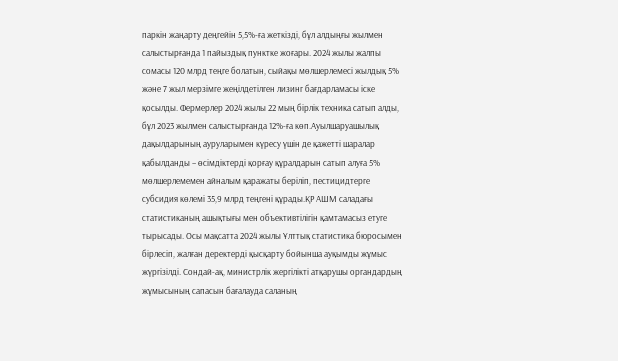паркін жаңарту деңгейін 5,5%-ға жеткізді, бұл алдыңғы жылмен салыстырғанда 1 пайыздық пунктке жоғары. 2024 жылы жалпы сомасы 120 млрд теңге болатын, сыйақы мөлшерлемесі жылдық 5% және 7 жыл мерзімге жеңілдетілген лизинг бағдарламасы іске қосылды. Фермерлер 2024 жылы 22 мың бірлік техника сатып алды, бұл 2023 жылмен салыстырғанда 12%-ға көп.Ауылшаруашылық дақылдарының ауруларымен күресу үшін де қажетті шаралар қабылданды – өсімдіктерді қорғау құралдарын сатып алуға 5% мөлшерлемемен айналым қаражаты беріліп, пестицидтерге субсидия көлемі 35,9 млрд теңгені құрады.ҚР АШМ саладағы статистиканың ашықтығы мен объективтілігін қамтамасыз етуге тырысады. Осы мақсатта 2024 жылы Ұлттық статистика бюросымен бірлесіп, жалған деректерді қысқарту бойынша ауқымды жұмыс жүргізілді. Сондай-ақ, министрлік жергілікті атқарушы органдардың жұмысының сапасын бағалауда саланың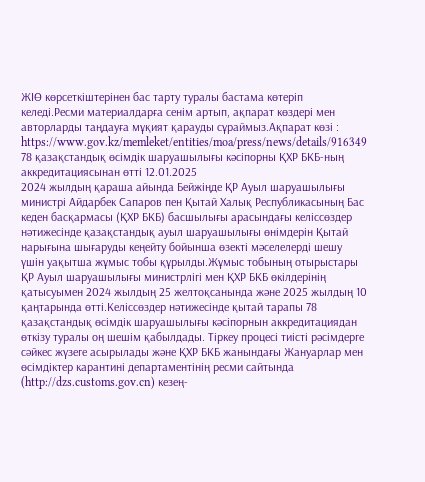ЖІӨ көрсеткіштерінен бас тарту туралы бастама көтеріп келеді.Ресми материалдарға сенім артып, ақпарат көздері мен авторларды таңдауға мұқият қарауды сұраймыз.Ақпарат көзі : https://www.gov.kz/memleket/entities/moa/press/news/details/916349
78 қазақстандық өсімдік шаруашылығы кәсіпорны ҚХР БКБ-ның аккредитациясынан өтті 12.01.2025
2024 жылдың қараша айында Бейжіңде ҚР Ауыл шаруашылығы министрі Айдарбек Сапаров пен Қытай Халық Республикасының Бас кеден басқармасы (ҚХР БКБ) басшылығы арасындағы келіссөздер нәтижесінде қазақстандық ауыл шаруашылығы өнімдерін Қытай нарығына шығаруды кеңейту бойынша өзекті мәселелерді шешу үшін уақытша жұмыс тобы құрылды.Жұмыс тобының отырыстары ҚР Ауыл шаруашылығы министрлігі мен ҚХР БКБ өкілдерінің қатысуымен 2024 жылдың 25 желтоқсанында және 2025 жылдың 10 қаңтарында өтті.Келіссөздер нәтижесінде қытай тарапы 78 қазақстандық өсімдік шаруашылығы кәсіпорнын аккредитациядан өткізу туралы оң шешім қабылдады. Тіркеу процесі тиісті рәсімдерге сәйкес жүзеге асырылады және ҚХР БКБ жанындағы Жануарлар мен өсімдіктер карантині департаментінің ресми сайтында (http://dzs.customs.gov.cn) кезең-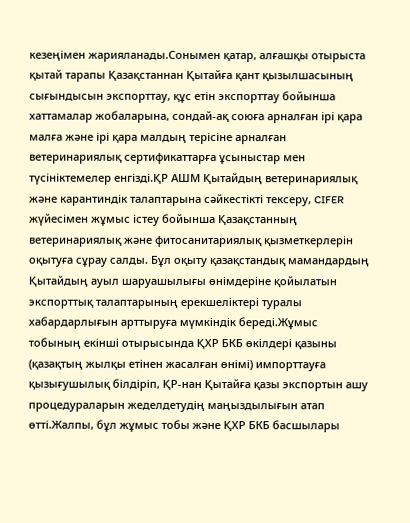кезеңімен жарияланады.Сонымен қатар, алғашқы отырыста қытай тарапы Қазақстаннан Қытайға қант қызылшасының сығындысын экспорттау, құс етін экспорттау бойынша хаттамалар жобаларына, сондай-ақ союға арналған ірі қара малға және ірі қара малдың терісіне арналған ветеринариялық сертификаттарға ұсыныстар мен түсініктемелер енгізді.ҚР АШМ Қытайдың ветеринариялық және карантиндік талаптарына сәйкестікті тексеру, CIFER жүйесімен жұмыс істеу бойынша Қазақстанның ветеринариялық және фитосанитариялық қызметкерлерін оқытуға сұрау салды. Бұл оқыту қазақстандық мамандардың Қытайдың ауыл шаруашылығы өнімдеріне қойылатын экспорттық талаптарының ерекшеліктері туралы хабардарлығын арттыруға мүмкіндік береді.Жұмыс тобының екінші отырысында ҚХР БКБ өкілдері қазыны (қазақтың жылқы етінен жасалған өнімі) импорттауға қызығушылық білдіріп, ҚР-нан Қытайға қазы экспортын ашу процедураларын жеделдетудің маңыздылығын атап өтті.Жалпы, бұл жұмыс тобы және ҚХР БКБ басшылары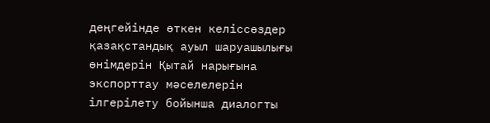деңгейінде өткен келіссөздер қазақстандық ауыл шаруашылығы өнімдерін Қытай нарығына экспорттау мәселелерін ілгерілету бойынша диалогты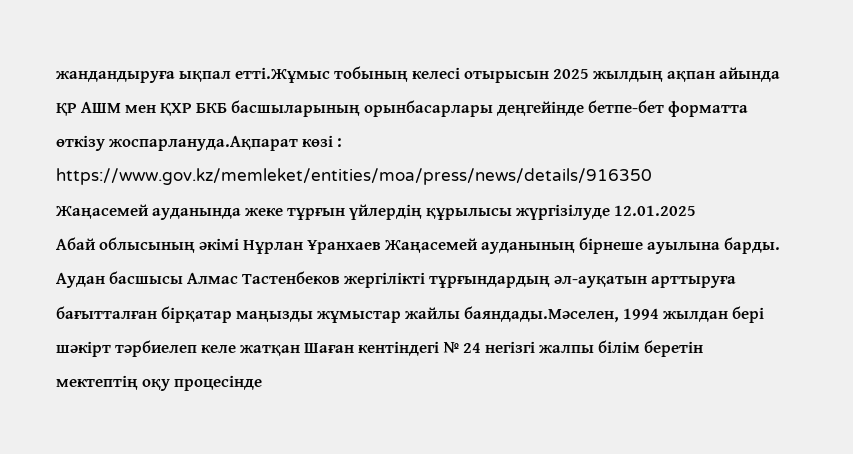жандандыруға ықпал етті.Жұмыс тобының келесі отырысын 2025 жылдың ақпан айында ҚР АШМ мен ҚХР БКБ басшыларының орынбасарлары деңгейінде бетпе-бет форматта өткізу жоспарлануда.Ақпарат көзі : https://www.gov.kz/memleket/entities/moa/press/news/details/916350
Жаңасемей ауданында жеке тұрғын үйлердің құрылысы жүргізілуде 12.01.2025
Абай облысының әкімі Нұрлан Ұранхаев Жаңасемей ауданының бірнеше ауылына барды. Аудан басшысы Алмас Тастенбеков жергілікті тұрғындардың әл-ауқатын арттыруға бағытталған бірқатар маңызды жұмыстар жайлы баяндады.Мәселен, 1994 жылдан бері шәкірт тәрбиелеп келе жатқан Шаған кентіндегі № 24 негізгі жалпы білім беретін мектептің оқу процесінде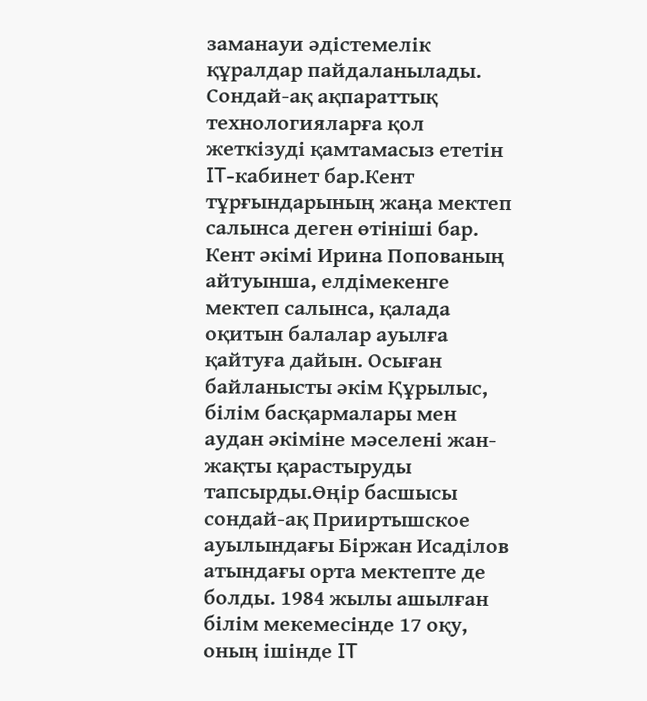заманауи әдістемелік құралдар пайдаланылады. Сондай-ақ ақпараттық технологияларға қол жеткізуді қамтамасыз ететін IT-кабинет бар.Кент тұрғындарының жаңа мектеп салынса деген өтініші бар. Кент әкімі Ирина Попованың айтуынша, елдімекенге мектеп салынса, қалада оқитын балалар ауылға қайтуға дайын. Осыған байланысты әкім Құрылыс, білім басқармалары мен аудан әкіміне мәселені жан-жақты қарастыруды тапсырды.Өңір басшысы сондай-ақ Прииртышское ауылындағы Біржан Исаділов атындағы орта мектепте де болды. 1984 жылы ашылған білім мекемесінде 17 оқу, оның ішінде IT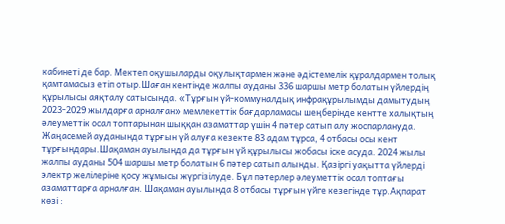кабинеті де бар. Мектеп оқушыларды оқулықтармен және әдістемелік құралдармен толық қамтамасыз етіп отыр.Шаған кентінде жалпы ауданы 336 шаршы метр болатын үйлердің құрылысы аяқталу сатысында. «Тұрғын үй-коммуналдық инфрақұрылымды дамытудың 2023-2029 жылдарға арналған» мемлекеттік бағдарламасы шеңберінде кентте халықтың әлеуметтік осал топтарынан шыққан азаматтар үшін 4 пәтер сатып алу жоспарлануда. Жаңасемей ауданында тұрғын үй алуға кезекте 83 адам тұрса, 4 отбасы осы кент тұрғындары.Шақаман ауылында да тұрғын үй құрылысы жобасы іске асуда. 2024 жылы жалпы ауданы 504 шаршы метр болатын 6 пәтер сатып алынды. Қазіргі уақытта үйлерді электр желілеріне қосу жұмысы жүргізілуде. Бұл пәтерлер әлеуметтік осал топтағы азаматтарға арналған. Шақаман ауылында 8 отбасы тұрғын үйге кезегінде тұр.Ақпарат көзі :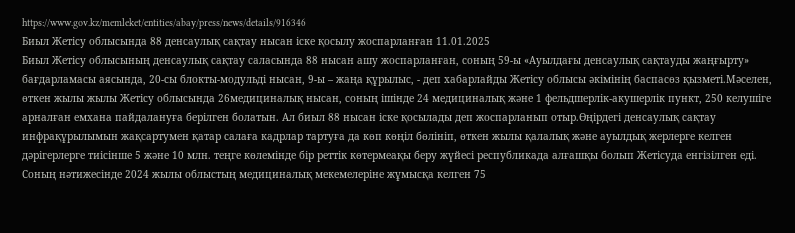https://www.gov.kz/memleket/entities/abay/press/news/details/916346
Биыл Жетісу облысында 88 денсаулық сақтау нысан іске қосылу жоспарланған 11.01.2025
Биыл Жетісу облысының денсаулық сақтау саласында 88 нысан ашу жоспарланған, соның 59-ы «Ауылдағы денсаулық сақтауды жаңғырту» бағдарламасы аясында, 20-сы блокты-модульді нысан, 9-ы – жаңа құрылыс, - деп хабарлайды Жетісу облысы әкімінің баспасөз қызметі.Мәселен, өткен жылы жылы Жетісу облысында 26медициналық нысан, соның ішінде 24 медициналық және 1 фельдшерлік-акушерлік пункт, 250 келушіге арналған емхана пайдалануға берілген болатын. Ал биыл 88 нысан іске қосылады деп жоспарланып отыр.Өңірдегі денсаулық сақтау инфрақұрылымын жақсартумен қатар салаға кадрлар тартуға да көп көңіл бөлініп, өткен жылы қалалық және ауылдық жерлерге келген дәрігерлерге тиісінше 5 және 10 млн. теңге көлемінде бір реттік көтермеақы беру жүйесі республикада алғашқы болып Жетісуда енгізілген еді. Соның нәтижесінде 2024 жылы облыстың медициналық мекемелеріне жұмысқа келген 75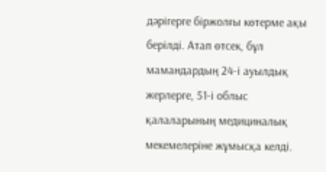дәрігерге біржолғы көтерме ақы берілді. Атап өтсек, бұл мамандардың 24-і ауылдық жерлерге, 51-і облыс қалаларының медициналық мекемелеріне жұмысқа келді.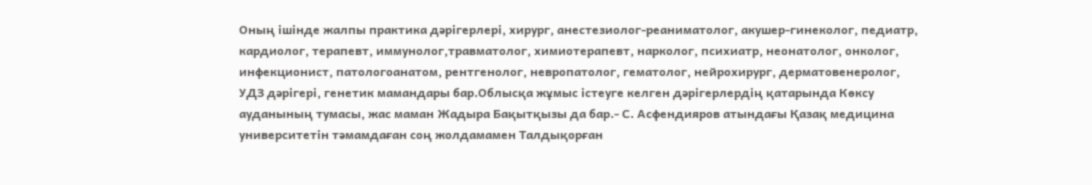Оның ішінде жалпы практика дәрігерлері, хирург, анестезиолог-реаниматолог, акушер-гинеколог, педиатр, кардиолог, терапевт, иммунолог,травматолог, химиотерапевт, нарколог, психиатр, неонатолог, онколог, инфекционист, патологоанатом, рентгенолог, невропатолог, гематолог, нейрохирург, дерматовенеролог, УДЗ дәрігері, генетик мамандары бар.Облысқа жұмыс істеуге келген дәрігерлердің қатарында Көксу ауданының тумасы, жас маман Жадыра Бақытқызы да бар.- С. Асфендияров атындағы Қазақ медицина университетін тәмамдаған соң жолдамамен Талдықорған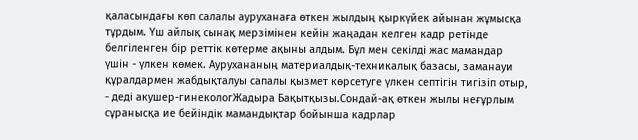қаласындағы көп салалы ауруханаға өткен жылдың қыркүйек айынан жұмысқа тұрдым. Үш айлық сынақ мерзімінен кейін жаңадан келген кадр ретінде белгіленген бір реттік көтерме ақыны алдым. Бұл мен секілді жас мамандар үшін - үлкен көмек. Аурухананың материалдық-техникалық базасы, заманауи құралдармен жабдықталуы сапалы қызмет көрсетуге үлкен септігін тигізіп отыр, - деді акушер-гинекологЖадыра Бақытқызы.Сондай-ақ өткен жылы неғұрлым сұранысқа ие бейіндік мамандықтар бойынша кадрлар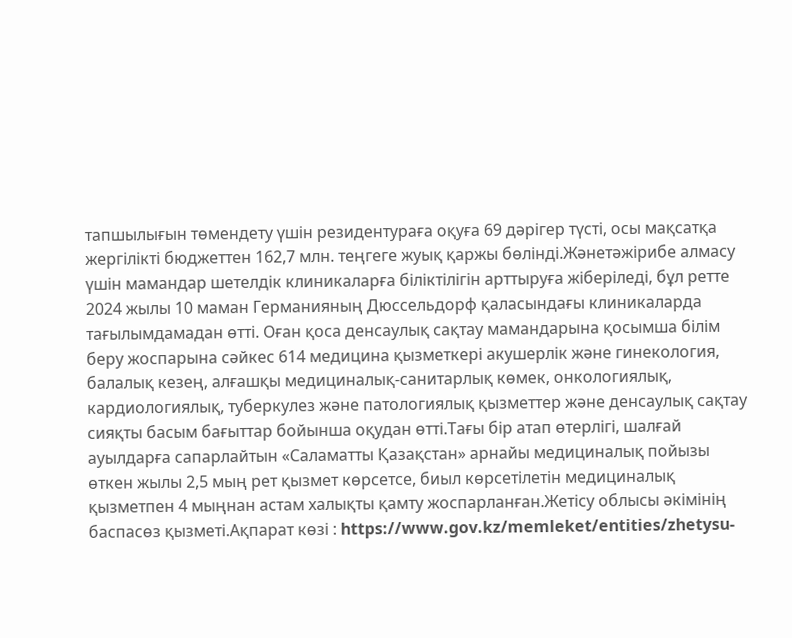тапшылығын төмендету үшін резидентураға оқуға 69 дәрігер түсті, осы мақсатқа жергілікті бюджеттен 162,7 млн. теңгеге жуық қаржы бөлінді.Жәнетәжірибе алмасу үшін мамандар шетелдік клиникаларға біліктілігін арттыруға жіберіледі, бұл ретте 2024 жылы 10 маман Германияның Дюссельдорф қаласындағы клиникаларда тағылымдамадан өтті. Оған қоса денсаулық сақтау мамандарына қосымша білім беру жоспарына сәйкес 614 медицина қызметкері акушерлік және гинекология, балалық кезең, алғашқы медициналық-санитарлық көмек, онкологиялық, кардиологиялық, туберкулез және патологиялық қызметтер және денсаулық сақтау сияқты басым бағыттар бойынша оқудан өтті.Тағы бір атап өтерлігі, шалғай ауылдарға сапарлайтын «Саламатты Қазақстан» арнайы медициналық пойызы өткен жылы 2,5 мың рет қызмет көрсетсе, биыл көрсетілетін медициналық қызметпен 4 мыңнан астам халықты қамту жоспарланған.Жетісу облысы әкімінің баспасөз қызметі.Ақпарат көзі : https://www.gov.kz/memleket/entities/zhetysu-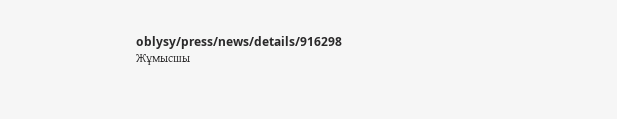oblysy/press/news/details/916298
Жұмысшы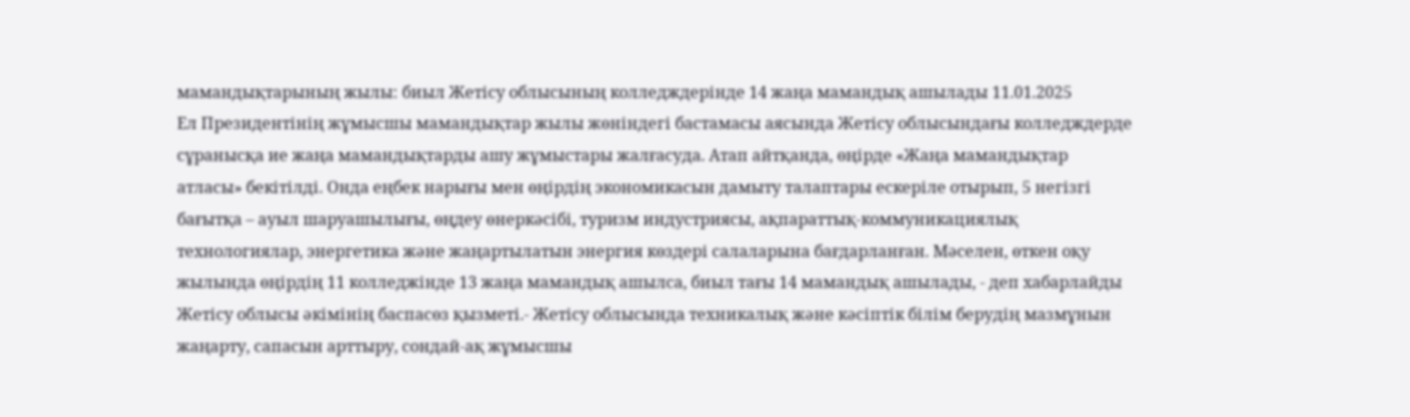мамандықтарының жылы: биыл Жетісу облысының колледждерінде 14 жаңа мамандық ашылады 11.01.2025
Ел Президентінің жұмысшы мамандықтар жылы жөніндегі бастамасы аясында Жетісу облысындағы колледждерде сұранысқа ие жаңа мамандықтарды ашу жұмыстары жалғасуда. Атап айтқанда, өңірде «Жаңа мамандықтар атласы» бекітілді. Онда еңбек нарығы мен өңірдің экономикасын дамыту талаптары ескеріле отырып, 5 негізгі бағытқа – ауыл шаруашылығы, өңдеу өнеркәсібі, туризм индустриясы, ақпараттық-коммуникациялық технологиялар, энергетика және жаңартылатын энергия көздері салаларына бағдарланған. Мәселен, өткен оқу жылында өңірдің 11 колледжінде 13 жаңа мамандық ашылса, биыл тағы 14 мамандық ашылады, - деп хабарлайды Жетісу облысы әкімінің баспасөз қызметі.- Жетісу облысында техникалық және кәсіптік білім берудің мазмұнын жаңарту, сапасын арттыру, сондай-ақ жұмысшы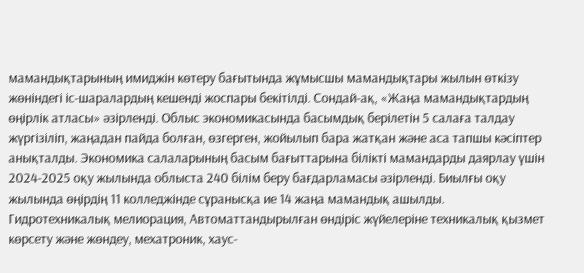мамандықтарының имиджін көтеру бағытында жұмысшы мамандықтары жылын өткізу жөніндегі іс-шаралардың кешенді жоспары бекітілді. Сондай-ақ, «Жаңа мамандықтардың өңірлік атласы» әзірленді. Облыс экономикасында басымдық берілетін 5 салаға талдау жүргізіліп, жаңадан пайда болған, өзгерген, жойылып бара жатқан және аса тапшы кәсіптер анықталды. Экономика салаларының басым бағыттарына білікті мамандарды даярлау үшін 2024-2025 оқу жылында облыста 240 білім беру бағдарламасы әзірленді. Биылғы оқу жылында өңірдің 11 колледжінде сұранысқа ие 14 жаңа мамандық ашылды. Гидротехникалық мелиорация, Автоматтандырылған өндіріс жүйелеріне техникалық қызмет көрсету және жөндеу, мехатроник, хаус-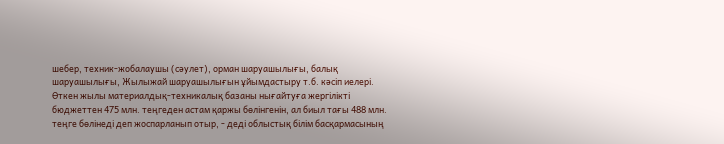шебер, техник-жобалаушы (сәулет), орман шаруашылығы, балық шаруашылығы, Жылыжай шаруашылығын ұйымдастыру т.б. кәсіп иелері. Өткен жылы материалдық-техникалық базаны нығайтуға жергілікті бюджеттен 475 млн. теңгеден астам қаржы бөлінгенін, ал биыл тағы 488 млн. теңге бөлінеді деп жоспарланып отыр, - деді облыстық білім басқармасының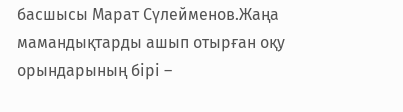басшысы Марат Сүлейменов.Жаңа мамандықтарды ашып отырған оқу орындарының бірі –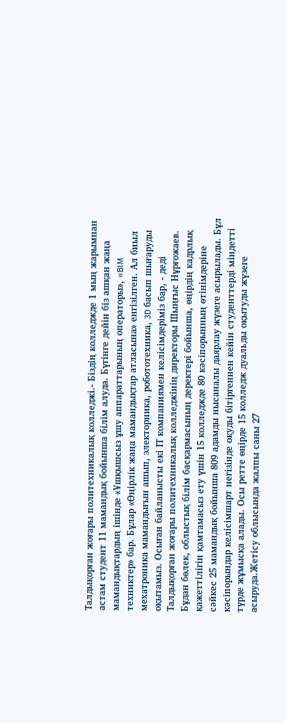Талдықорған жоғары политехникалық колледжі.- Біздің колледжде 1 мың жарымнан астам студент 11 мамандық бойынша білім алуда. Бүгінге дейін біз ашқан жаңа мамандықтардың ішінде «Ұшқышсыз ұшу аппараттарының операторы», «BIM техниктер» бар. Бұлар «Өңірлік жаңа мамандықтар атласына» енгізілген. Ал биыл мехатроника мамандығын ашып, электорника, робототехника, 3D басып шығаруды оқытамыз. Осыған байланысты екі ІТ компаниямен келісімдеріміз бар, - деді Талдықорған жоғары политехникалық колледжінің директоры Шыңғыс Нұрғожаев. Бұдан бөлек, облыстық білім басқармасының деректері бойынша, өңірдің кадрлық қажеттілігін қамтамасыз ету үшін 15 колледжде 80 кәсіпорынның өтінімдеріне сәйкес 25 мамандық бойынша 809 адамды нысаналы даярлау жүзеге асырылады. Бұл кәсіпорындар келісімшарт негізінде оқуды бітіргеннен кейін студенттерді міндетті түрде жұмысқа алады. Осы ретте өңірде 15 колледж дуальды оқытуды жүзеге асыруда.Жетісу облысында жалпы саны 27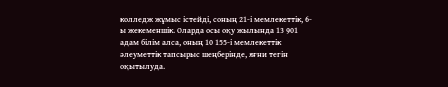колледж жұмыс істейді, соның 21-і мемлекеттік, 6-ы жекеменшік. Оларда осы оқу жылында 13 901 адам білім алса, оның 10 155-і мемлекеттік әлеуметтік тапсырыс шеңберінде, яғни тегін оқытылуда.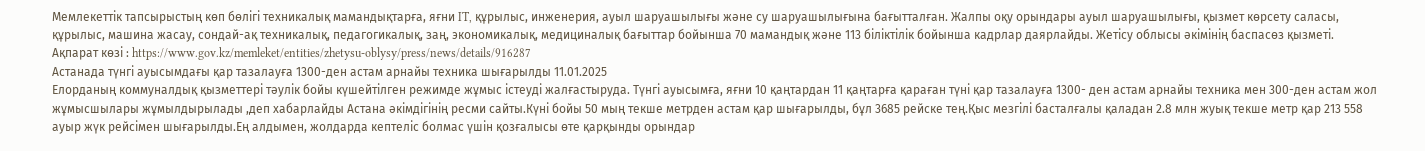Мемлекеттік тапсырыстың көп бөлігі техникалық мамандықтарға, яғни IT, құрылыс, инженерия, ауыл шаруашылығы және су шаруашылығына бағытталған. Жалпы оқу орындары ауыл шаруашылығы, қызмет көрсету саласы, құрылыс, машина жасау, сондай-ақ техникалық, педагогикалық, заң, экономикалық, медициналық бағыттар бойынша 70 мамандық және 113 біліктілік бойынша кадрлар даярлайды. Жетісу облысы әкімінің баспасөз қызметі. Ақпарат көзі : https://www.gov.kz/memleket/entities/zhetysu-oblysy/press/news/details/916287
Астанада түнгі ауысымдағы қар тазалауға 1300-ден астам арнайы техника шығарылды 11.01.2025
Елорданың коммуналдық қызметтері тәулік бойы күшейтілген режимде жұмыс істеуді жалғастыруда. Түнгі ауысымға, яғни 10 қаңтардан 11 қаңтарға қараған түні қар тазалауға 1300- ден астам арнайы техника мен 300-ден астам жол жұмысшылары жұмылдырылады ,деп хабарлайды Астана әкімдігінің ресми сайты.Күні бойы 50 мың текше метрден астам қар шығарылды, бұл 3685 рейске тең.Қыс мезгілі басталғалы қаладан 2.8 млн жуық текше метр қар 213 558 ауыр жүк рейсімен шығарылды.Ең алдымен, жолдарда кептеліс болмас үшін қозғалысы өте қарқынды орындар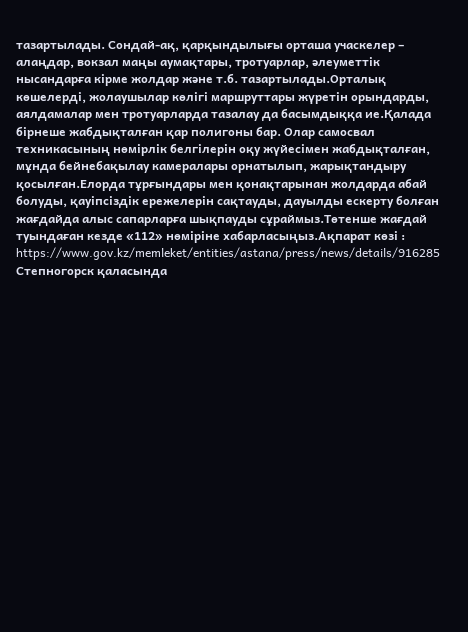тазартылады. Сондай-ақ, қарқындылығы орташа учаскелер – алаңдар, вокзал маңы аумақтары, тротуарлар, әлеуметтік нысандарға кірме жолдар және т.б. тазартылады.Орталық көшелерді, жолаушылар көлігі маршруттары жүретін орындарды, аялдамалар мен тротуарларда тазалау да басымдыққа ие.Қалада бірнеше жабдықталған қар полигоны бар. Олар самосвал техникасының нөмірлік белгілерін оқу жүйесімен жабдықталған, мұнда бейнебақылау камералары орнатылып, жарықтандыру қосылған.Елорда тұрғындары мен қонақтарынан жолдарда абай болуды, қауіпсіздік ережелерін сақтауды, дауылды ескерту болған жағдайда алыс сапарларға шықпауды сұраймыз.Төтенше жағдай туындаған кезде «112» нөміріне хабарласыңыз.Ақпарат көзі : https://www.gov.kz/memleket/entities/astana/press/news/details/916285
Степногорск қаласында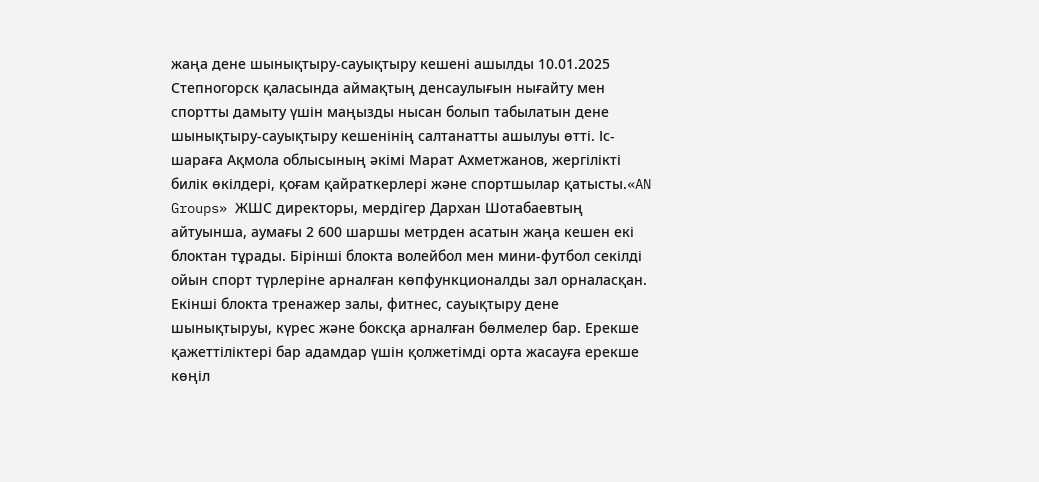жаңа дене шынықтыру-сауықтыру кешені ашылды 10.01.2025
Степногорск қаласында аймақтың денсаулығын нығайту мен спортты дамыту үшін маңызды нысан болып табылатын дене шынықтыру-сауықтыру кешенінің салтанатты ашылуы өтті. Іс-шараға Ақмола облысының әкімі Марат Ахметжанов, жергілікті билік өкілдері, қоғам қайраткерлері және спортшылар қатысты.«AN Groups» ЖШС директоры, мердігер Дархан Шотабаевтың айтуынша, аумағы 2 600 шаршы метрден асатын жаңа кешен екі блоктан тұрады. Бірінші блокта волейбол мен мини-футбол секілді ойын спорт түрлеріне арналған көпфункционалды зал орналасқан. Екінші блокта тренажер залы, фитнес, сауықтыру дене шынықтыруы, күрес және боксқа арналған бөлмелер бар. Ерекше қажеттіліктері бар адамдар үшін қолжетімді орта жасауға ерекше көңіл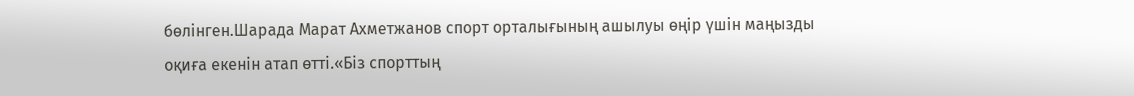бөлінген.Шарада Марат Ахметжанов спорт орталығының ашылуы өңір үшін маңызды оқиға екенін атап өтті.«Біз спорттың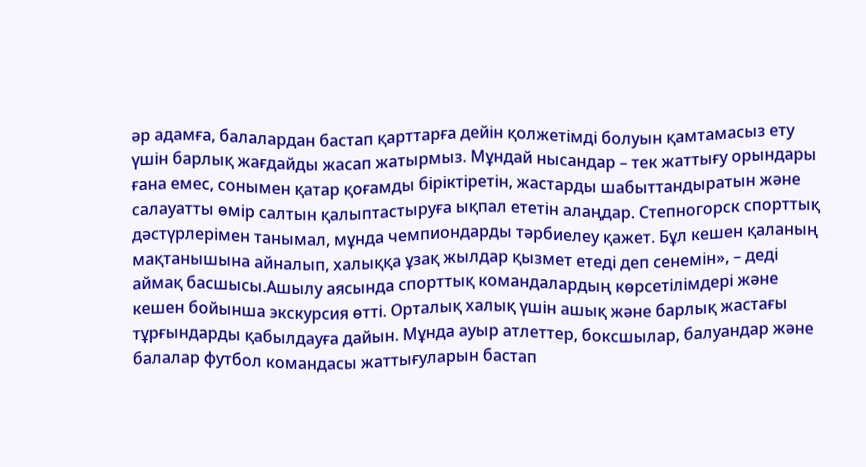әр адамға, балалардан бастап қарттарға дейін қолжетімді болуын қамтамасыз ету үшін барлық жағдайды жасап жатырмыз. Мұндай нысандар – тек жаттығу орындары ғана емес, сонымен қатар қоғамды біріктіретін, жастарды шабыттандыратын және салауатты өмір салтын қалыптастыруға ықпал ететін алаңдар. Степногорск спорттық дәстүрлерімен танымал, мұнда чемпиондарды тәрбиелеу қажет. Бұл кешен қаланың мақтанышына айналып, халыққа ұзақ жылдар қызмет етеді деп сенемін», – деді аймақ басшысы.Ашылу аясында спорттық командалардың көрсетілімдері және кешен бойынша экскурсия өтті. Орталық халық үшін ашық және барлық жастағы тұрғындарды қабылдауға дайын. Мұнда ауыр атлеттер, боксшылар, балуандар және балалар футбол командасы жаттығуларын бастап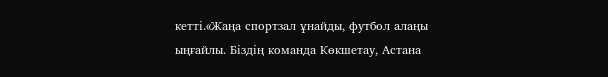кетті.«Жаңа спортзал ұнайды, футбол алаңы ыңғайлы. Біздің команда Көкшетау, Астана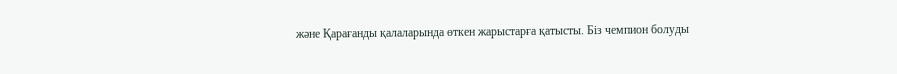және Қарағанды қалаларында өткен жарыстарға қатысты. Біз чемпион болуды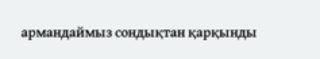армандаймыз сондықтан қарқынды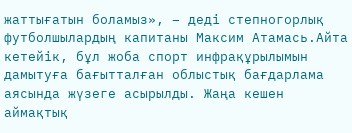жаттығатын боламыз», – деді степногорлық футболшылардың капитаны Максим Атамась.Айта кетейік, бұл жоба спорт инфрақұрылымын дамытуға бағытталған облыстық бағдарлама аясында жүзеге асырылды. Жаңа кешен аймақтық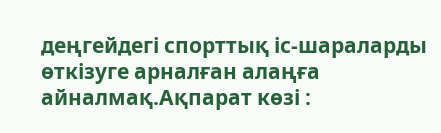деңгейдегі спорттық іс-шараларды өткізуге арналған алаңға айналмақ.Ақпарат көзі :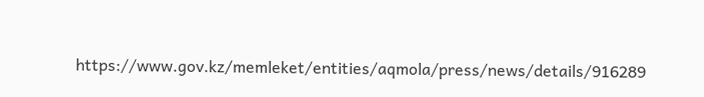https://www.gov.kz/memleket/entities/aqmola/press/news/details/916289